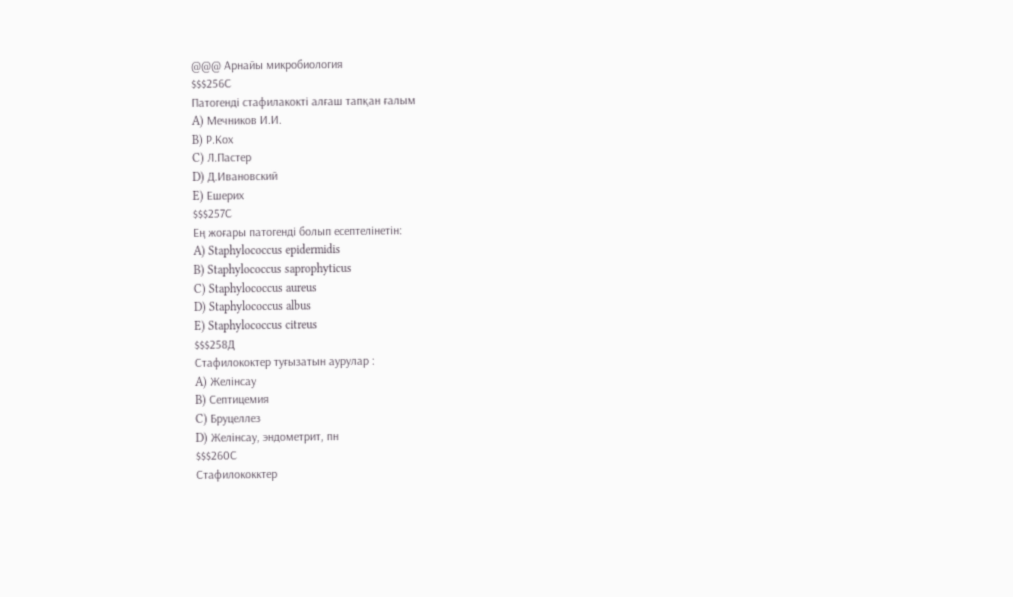@@@ Арнайы микробиология
$$$256С
Патогенді стафилакокті алғаш тапқан ғалым
A) Мечников И.И.
B) Р.Кох
C) Л.Пастер
D) Д.Ивановский
E) Ешерих
$$$257С
Ең жоғары патогенді болып есептелінетін:
A) Staphylococcus epidermidis
B) Staphylococcus saprophyticus
C) Staphylococcus aureus
D) Staphylococcus albus
E) Staphylococcus citreus
$$$258Д
Стафилококтер туғызатын аурулар :
A) Желінсау
B) Септицемия
C) Бруцеллез
D) Желінсау, эндометрит, пн
$$$260С
Стафилококктер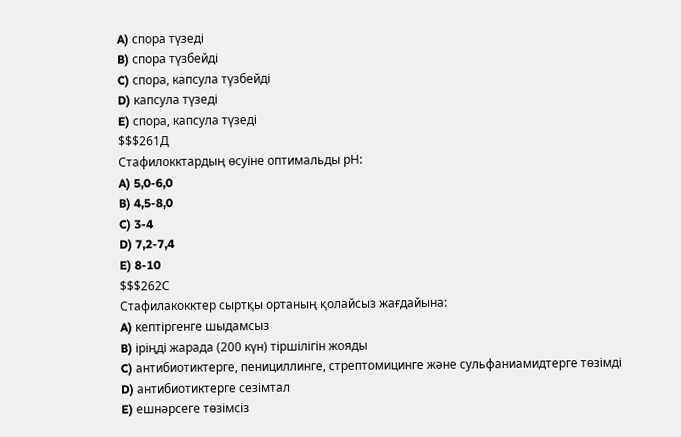A) спора түзеді
B) спора түзбейді
C) спора, капсула түзбейді
D) капсула түзеді
E) спора, капсула түзеді
$$$261Д
Стафилокктардың өсуіне оптимальды рН:
A) 5,0-6,0
B) 4,5-8,0
C) 3-4
D) 7,2-7,4
E) 8-10
$$$262С
Стафилакокктер сыртқы ортаның қолайсыз жағдайына:
A) кептіргенге шыдамсыз
B) іріңді жарада (200 күн) тіршілігін жояды
C) антибиотиктерге, пенициллинге, стрептомицинге және сульфаниамидтерге төзімді
D) антибиотиктерге сезімтал
E) ешнәрсеге төзімсіз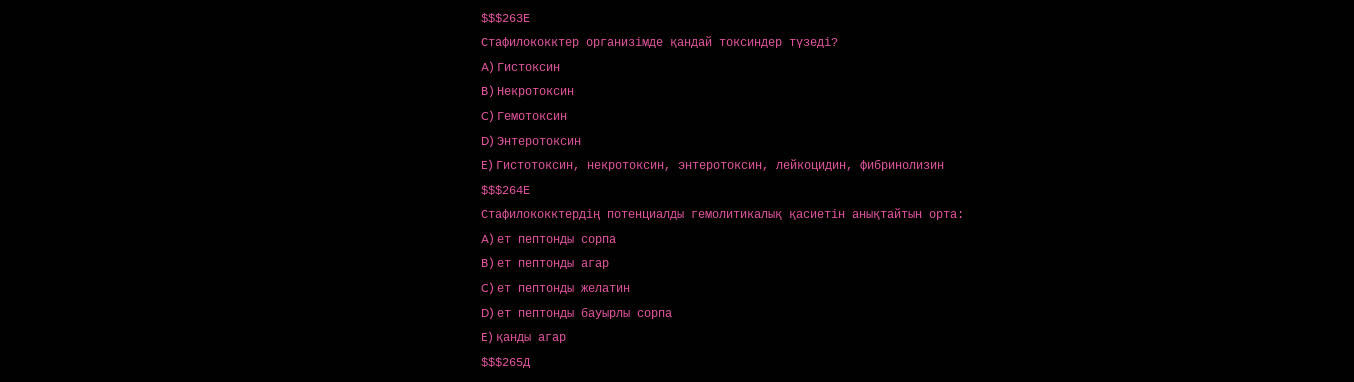$$$263Е
Стафилококктер организімде қандай токсиндер түзеді?
A) Гистоксин
B) Некротоксин
C) Гемотоксин
D) Энтеротоксин
E) Гистотоксин, некротоксин, энтеротоксин, лейкоцидин, фибринолизин
$$$264Е
Стафилококктердің потенциалды гемолитикалық қасиетін анықтайтын орта:
A) ет пептонды сорпа
B) ет пептонды агар
C) ет пептонды желатин
D) ет пептонды бауырлы сорпа
E) қанды агар
$$$265Д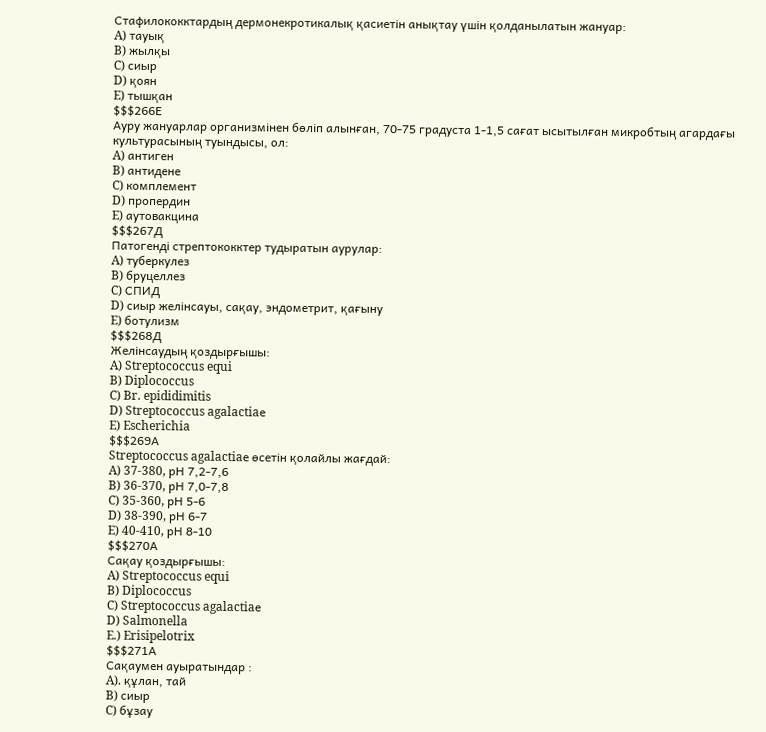Стафилококктардың дермонекротикалық қасиетін анықтау үшін қолданылатын жануар:
A) тауық
B) жылқы
C) сиыр
D) қоян
E) тышқан
$$$266Е
Ауру жануарлар организмінен бөліп алынған, 70-75 градуста 1-1,5 сағат ысытылған микробтың агардағы культурасының туындысы, ол:
A) антиген
B) антидене
C) комплемент
D) пропердин
E) аутовакцина
$$$267Д
Патогенді стрептококктер тудыратын аурулар:
A) туберкулез
B) бруцеллез
C) СПИД
D) сиыр желінсауы, сақау, эндометрит, қағыну
E) ботулизм
$$$268Д
Желінсаудың қоздырғышы:
A) Streptococcus equi
B) Diplococcus
C) Br. epididimitis
D) Streptococcus agalactiaе
E) Escherichia
$$$269А
Streptococcus agalactiaе өсетін қолайлы жағдай:
A) 37-380, рН 7,2-7,6
B) 36-370, рН 7,0-7,8
C) 35-360, рН 5-6
D) 38-390, рН 6-7
E) 40-410, рН 8-10
$$$270А
Сақау қоздырғышы:
A) Streptococcus equi
B) Diplococcus
C) Streptococcus agalactiaе
D) Salmonella
E.) Erisipelotrix
$$$271А
Сақаумен ауыратындар :
A). құлан, тай
B) сиыр
C) бұзау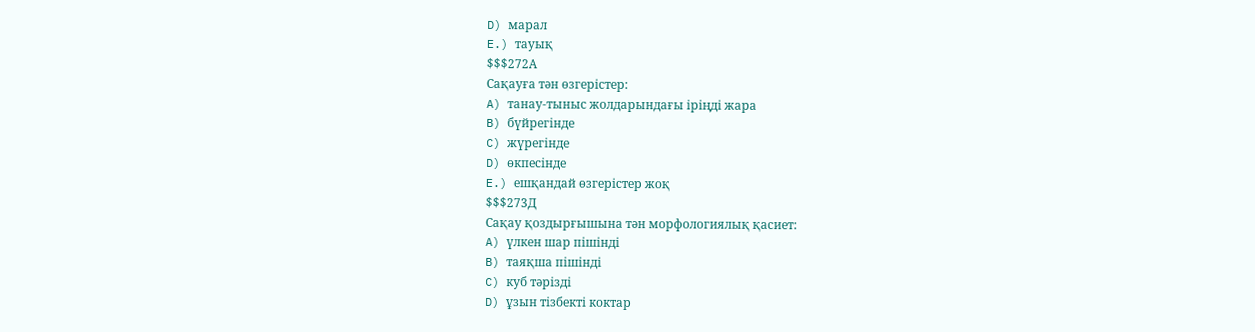D) марал
E.) тауық
$$$272А
Сақауға тән өзгерістер:
A) танау-тыныс жолдарындағы іріңді жара
B) бүйрегінде
C) жүрегінде
D) өкпесінде
E.) ешқандай өзгерістер жоқ
$$$273Д
Сақау қоздырғышына тән морфологиялық қасиет:
A) үлкен шар пішінді
B) таяқша пішінді
C) куб тәрізді
D) ұзын тізбекті коктар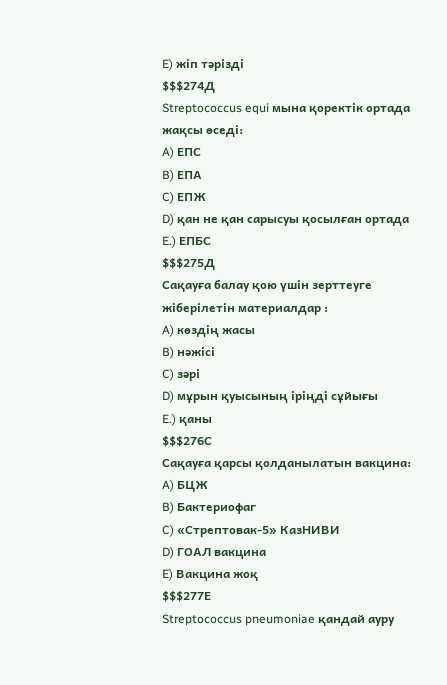E) жіп тәрізді
$$$274Д
Streptococcus equi мына қоректік ортада жақсы өседі:
A) ЕПС
B) ЕПА
C) ЕПЖ
D) қан не қан сарысуы қосылған ортада
E.) ЕПБС
$$$275Д
Сақауға балау қою үшін зерттеуге жіберілетін материалдар :
A) көздің жасы
B) нәжісі
C) зәрі
D) мұрын қуысының іріңді сұйығы
E.) қаны
$$$276С
Сақауға қарсы қолданылатын вакцина:
A) БЦЖ
B) Бактериофаг
C) «Стрептовак-5» КазНИВИ
D) ГОАЛ вакцина
E) Вакцина жоқ
$$$277Е
Streptococcus pneumoniae қандай ауру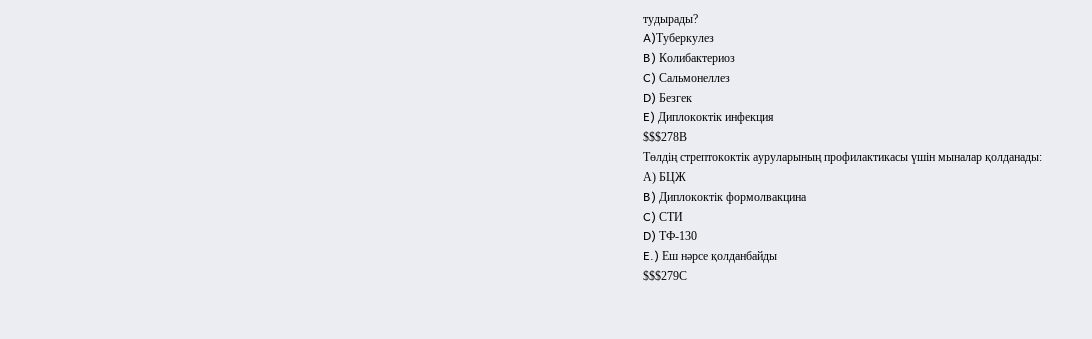тудырады?
A)Туберкулез
B) Колибактериоз
C) Сальмонеллез
D) Безгек
E) Диплококтік инфекция
$$$278В
Төлдің стрептококтік ауруларының профилактикасы үшін мыналар қолданады:
А) БЦЖ
B) Диплококтік формолвакцина
C) СТИ
D) ТФ-130
E.) Еш нәрсе қолданбайды
$$$279С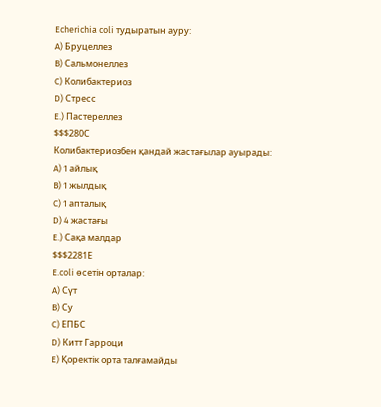Echerichia coli тудыратын ауру:
A) Бруцеллез
B) Сальмонеллез
C) Колибактериоз
D) Стресс
E.) Пастереллез
$$$280С
Колибактериозбен қандай жастағылар ауырады:
A) 1 айлық
B) 1 жылдық
C) 1 апталық
D) 4 жастағы
E.) Сақа малдар
$$$2281Е
E.coli өсетін орталар:
A) Сүт
B) Су
C) ЕПБС
D) Китт Гарроци
E) Қоректік орта талғамайды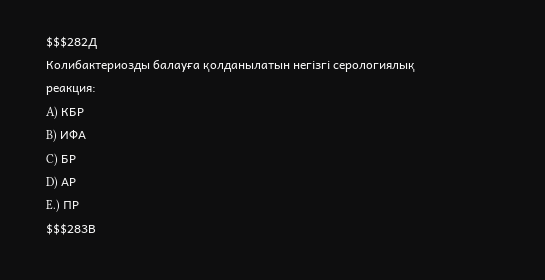$$$282Д
Колибактериозды балауға қолданылатын негізгі серологиялық реакция:
A) КБР
B) ИФА
C) БР
D) АР
E.) ПР
$$$283В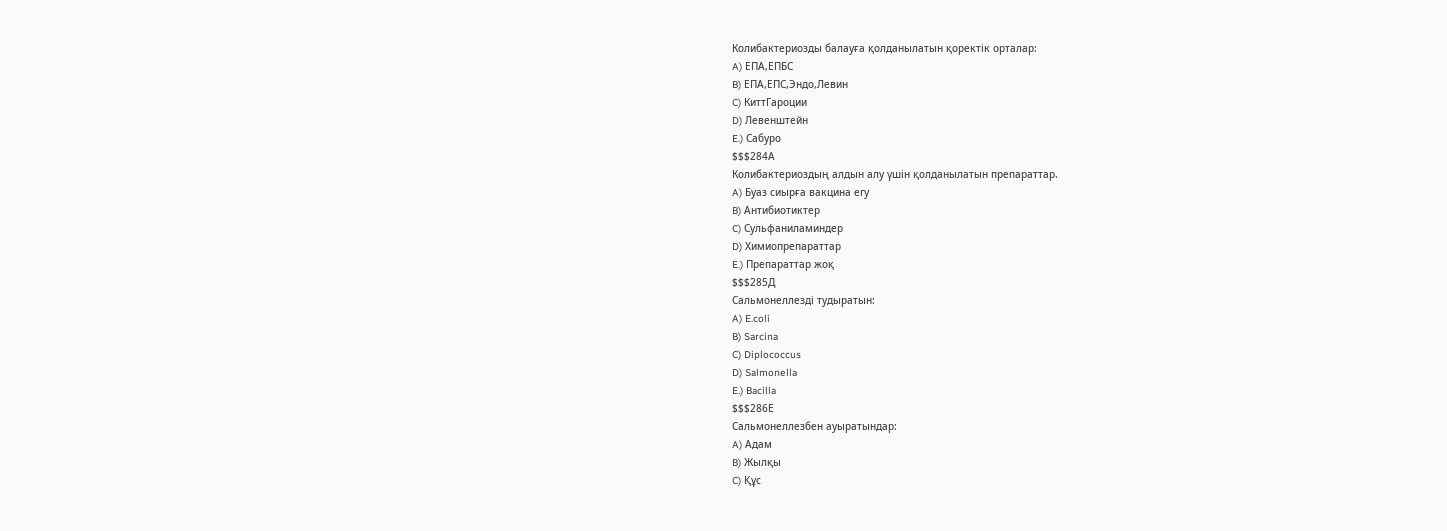Колибактериозды балауға қолданылатын қоректік орталар:
A) ЕПА,ЕПБС
B) ЕПА,ЕПС,Эндо,Левин
C) КиттГароции
D) Левенштейн
E.) Сабуро
$$$284А
Колибактериоздың алдын алу үшін қолданылатын препараттар.
A) Буаз сиырға вакцина егу
B) Антибиотиктер
C) Сульфаниламиндер
D) Химиопрепараттар
E.) Препараттар жоқ
$$$285Д
Сальмонеллезді тудыратын:
A) E.coli
B) Sarcina
C) Diplococcus
D) Salmonella
E.) Bacilla
$$$286Е
Сальмонеллезбен ауыратындар:
A) Адам
B) Жылқы
C) Құс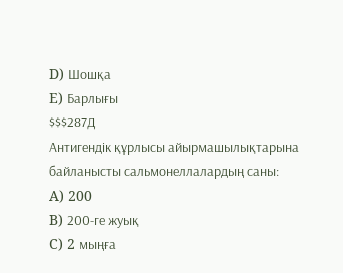D) Шошқа
E) Барлығы
$$$287Д
Антигендік құрлысы айырмашылықтарына байланысты сальмонеллалардың саны:
A) 200
B) 200-ге жуық
C) 2 мыңға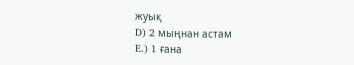жуық
D) 2 мыңнан астам
E.) 1 ғана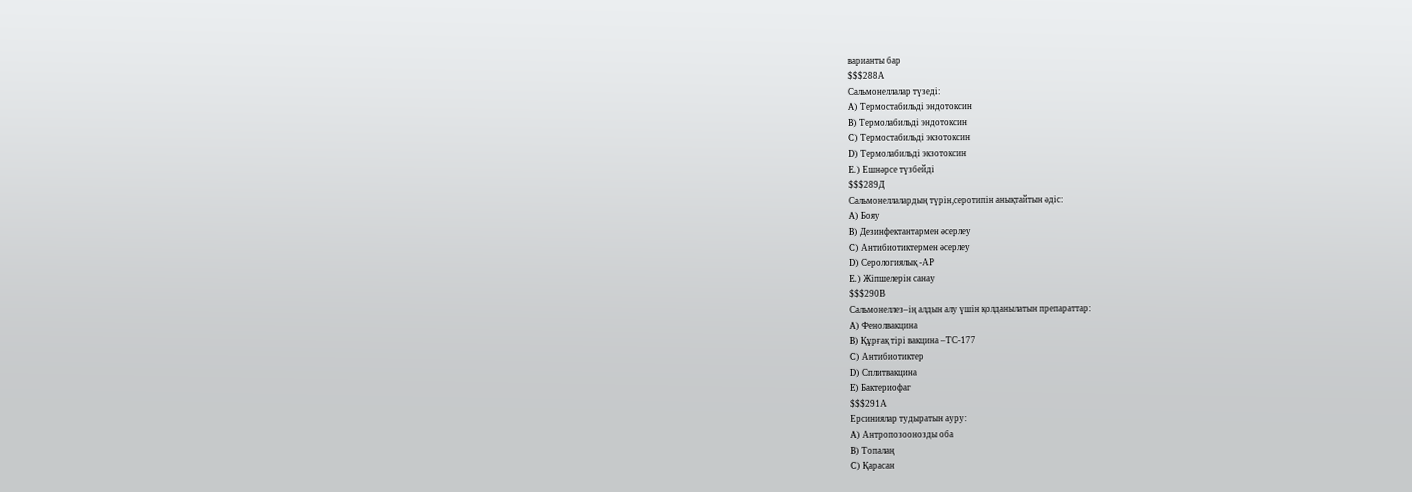варианты бар
$$$288А
Сальмонеллалар түзеді:
A) Термостабильді эндотоксин
B) Термолабильді эндотоксин
C) Термостабильді экзотоксин
D) Термолабильді экзотоксин
E.) Ешнәрсе түзбейді
$$$289Д
Сальмонеллалардың түрін,серотипін анықтайтын әдіс:
A) Бояу
B) Дезинфектантармен әсерлеу
C) Антибиотиктермен әсерлеу
D) Серологиялық -АР
E.) Жіпшелерін санау
$$$290В
Сальмонеллез–ің алдын алу үшін қолданылатын препараттар:
A) Фенолвакцина
B) Құрғақ тірі вакцина –ТС-177
C) Антибиотиктер
D) Сплитвакцина
E) Бактериофаг
$$$291А
Ерсиниялар тудыратын ауру:
A) Антропозоонозды оба
B) Топалаң
C) Қарасан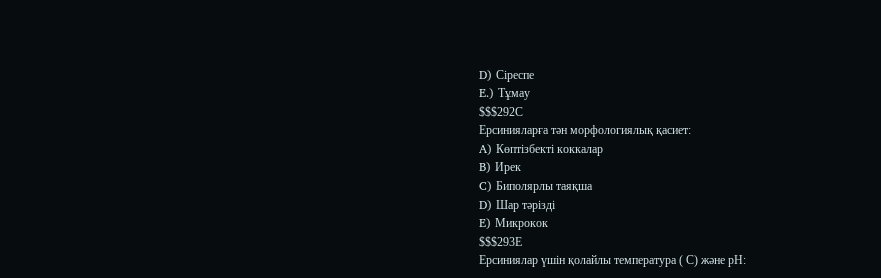D) Сіреспе
E.) Тұмау
$$$292С
Ерсинияларға тән морфологиялық қасиет:
A) Көптізбекті коккалар
B) Ирек
C) Биполярлы таяқша
D) Шар тәрізді
E) Микрокок
$$$293Е
Ерсиниялар үшін қолайлы температура ( С) және рН: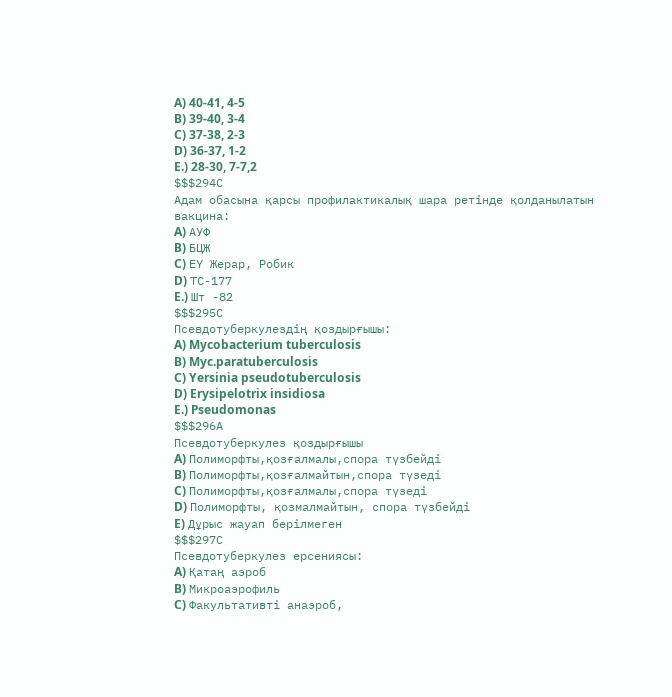A) 40-41, 4-5
B) 39-40, 3-4
C) 37-38, 2-3
D) 36-37, 1-2
E.) 28-30, 7-7,2
$$$294С
Адам обасына қарсы профилактикалық шара ретінде қолданылатын вакцина:
A) АУФ
B) БЦЖ
C) ЕY Жерар, Робик
D) ТС-177
E.) Шт -82
$$$295С
Псевдотуберкулездің қоздырғышы:
A) Mycobacterium tuberculosis
B) Myc.paratuberculosis
C) Yersinia pseudotuberculosis
D) Erysipelotrix insidiosa
E.) Pseudomonas
$$$296А
Псевдотуберкулез қоздырғышы
A) Полиморфты,қозғалмалы,спора түзбейді
B) Полиморфты,қозғалмайтын,спора түзеді
C) Полиморфты,қозғалмалы,спора түзеді
D) Полиморфты, қозмалмайтын, спора түзбейді
E) Дұрыс жауап берілмеген
$$$297С
Псевдотуберкулез ерсениясы:
A) Қатаң аэроб
B) Микроаэрофиль
C) Факультативті анаэроб,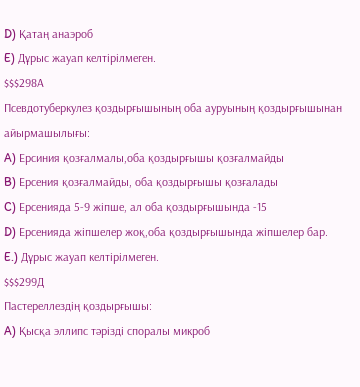D) Қатаң анаэроб
E) Дұрыс жауап келтірілмеген.
$$$298А
Псевдотуберкулез қоздырғышының оба ауруының қоздырғышынан айырмашылығы:
A) Ерсиния қозғалмалы,оба қоздырғышы қозғалмайды
B) Ерсения қозғалмайды, оба қоздырғышы қозғалады
C) Ерсенияда 5-9 жіпше, ал оба қоздырғышында -15
D) Ерсенияда жіпшелер жоқ,оба қоздырғышында жіпшелер бар.
E.) Дұрыс жауап келтірілмеген.
$$$299Д
Пастереллездің қоздырғышы:
A) Қысқа эллипс тәрізді споралы микроб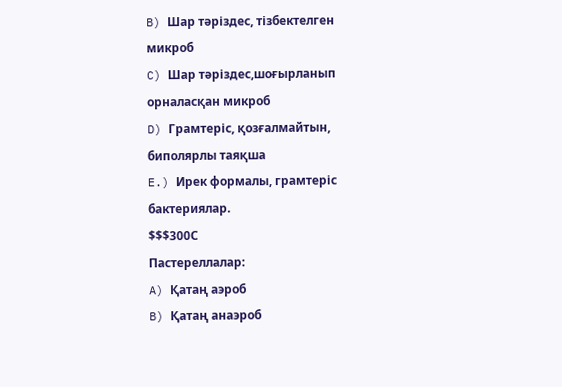B) Шар тәріздес, тізбектелген микроб
C) Шар тәріздес,шоғырланып орналасқан микроб
D) Грамтеріс, қозғалмайтын, биполярлы таяқша
E.) Ирек формалы, грамтеріс бактериялар.
$$$300С
Пастереллалар:
A) Қатаң аэроб
B) Қатаң анаэроб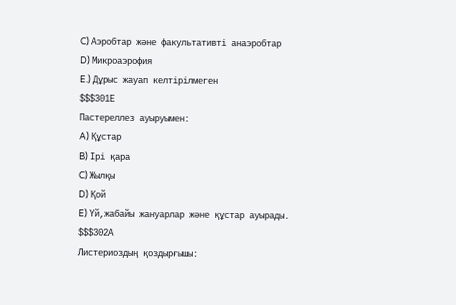C) Аэробтар және факультативті анаэробтар
D) Микроаэрофия
E.) Дұрыс жауап келтірілмеген
$$$301Е
Пастереллез ауыруымен:
A) Құстар
B) Ірі қара
C) Жылқы
D) Қой
E) Үй,жабайы жануарлар және құстар ауырады.
$$$302А
Листериоздың қоздырғышы: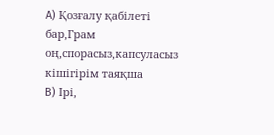A) Қозғалу қабілеті бар,Грам оң,спорасыз,капсуласыз кішігірім таяқша
B) Ірі,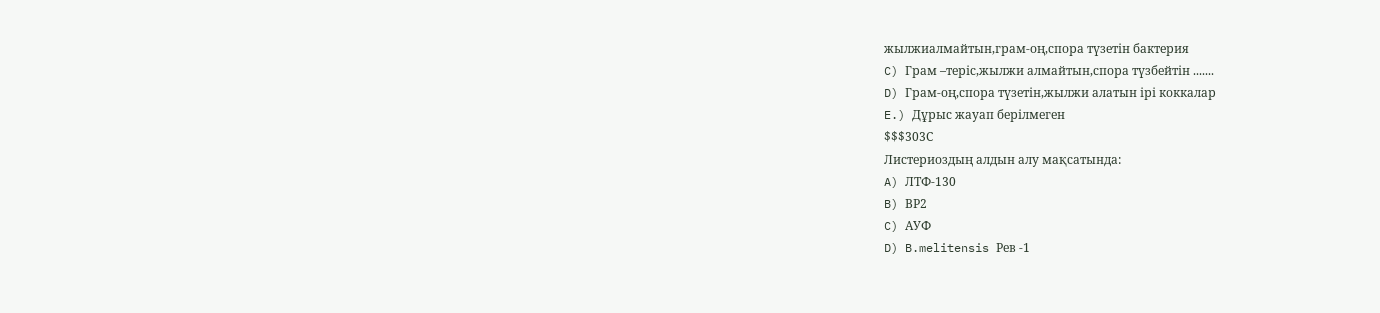жылжиалмайтын,грам-оң,спора түзетін бактерия
C) Грам –теріс,жылжи алмайтын,спора түзбейтін .......
D) Грам-оң,спора түзетін,жылжи алатын ірі коккалар
E.) Дұрыс жауап берілмеген
$$$303С
Листериоздың алдын алу мақсатында:
A) ЛТФ-130
B) ВР2
C) АУФ
D) B.melitensis Рев -1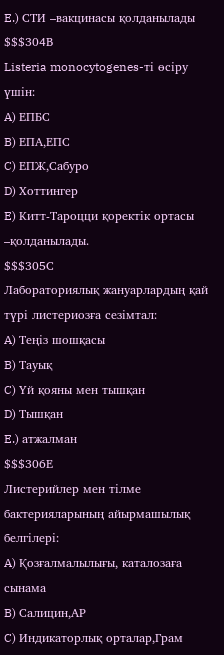E.) СТИ –вакцинасы қолданылады
$$$304В
Listeria monocytogenes-ті өсіру үшін:
A) ЕПБС
B) ЕПА,ЕПС
C) ЕПЖ,Сабуро
D) Хоттингер
E) Kитт-Тароцци қоректік ортасы –қолданылады.
$$$305С
Лабораториялық жануарлардың қай түрі листериозға сезімтал:
A) Теңіз шошқасы
B) Тауық
C) Үй қояны мен тышқан
D) Тышқан
E.) атжалман
$$$306Е
Листерийлер мен тілме бактерияларының айырмашылық белгілері:
A) Қозғалмалылығы, каталозаға сынама
B) Салицин,АР
C) Индикаторлық орталар,Грам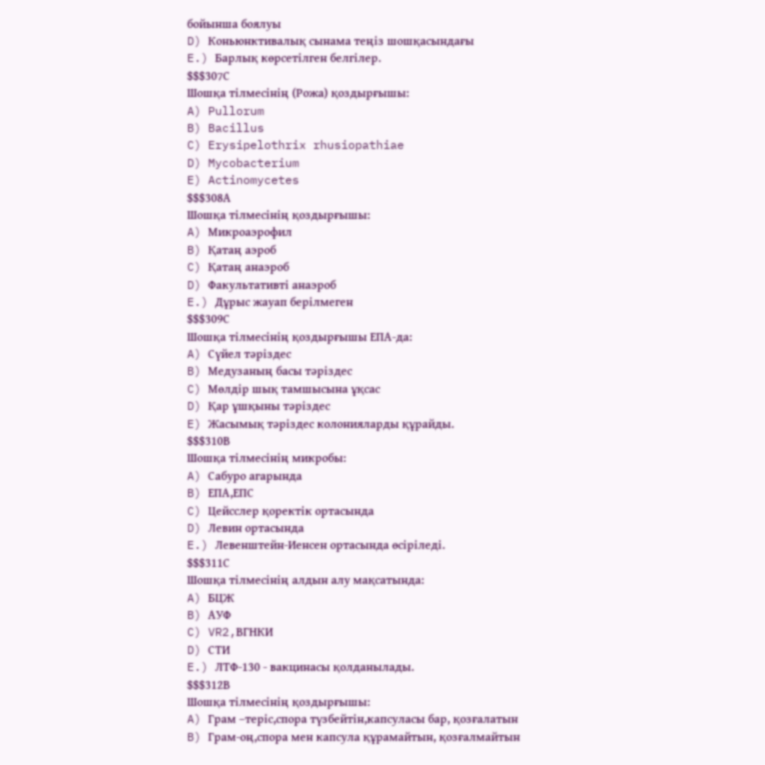бойынша боялуы
D) Коньюнктивалық сынама теңіз шошқасындағы
E.) Барлық көрсетілген белгілер.
$$$307С
Шошқа тілмесінің (Рожа) қоздырғышы:
A) Pullorum
B) Bacillus
C) Erysipelothrix rhusiopathiae
D) Mycobacterium
E) Actinomycetes
$$$308А
Шошқа тілмесінің қоздырғышы:
A) Микроаэрофил
B) Қатаң аэроб
C) Қатаң анаэроб
D) Факультативті анаэроб
E.) Дұрыс жауап берілмеген
$$$309С
Шошқа тілмесінің қоздырғышы ЕПА-да:
A) Сүйел тәріздес
B) Медузаның басы тәріздес
C) Мөлдір шық тамшысына ұқсас
D) Қар ұшқыны тәріздес
E) Жасымық тәріздес колонияларды құрайды.
$$$310В
Шошқа тілмесінің микробы:
A) Сабуро агарында
B) ЕПА,ЕПС
C) Цейсслер қоректік ортасында
D) Левин ортасында
E.) Левенштейн-Иенсен ортасында өсіріледі.
$$$311С
Шошқа тілмесінің алдын алу мақсатында:
A) БЦЖ
B) АУФ
C) VR2,ВГНКИ
D) СТИ
E.) ЛТФ-130 - вакцинасы қолданылады.
$$$312В
Шошқа тілмесінің қоздырғышы:
A) Грам –теріс,спора түзбейтін,капсуласы бар, қозғалатын
B) Грам-оң,спора мен капсула құрамайтын, қозғалмайтын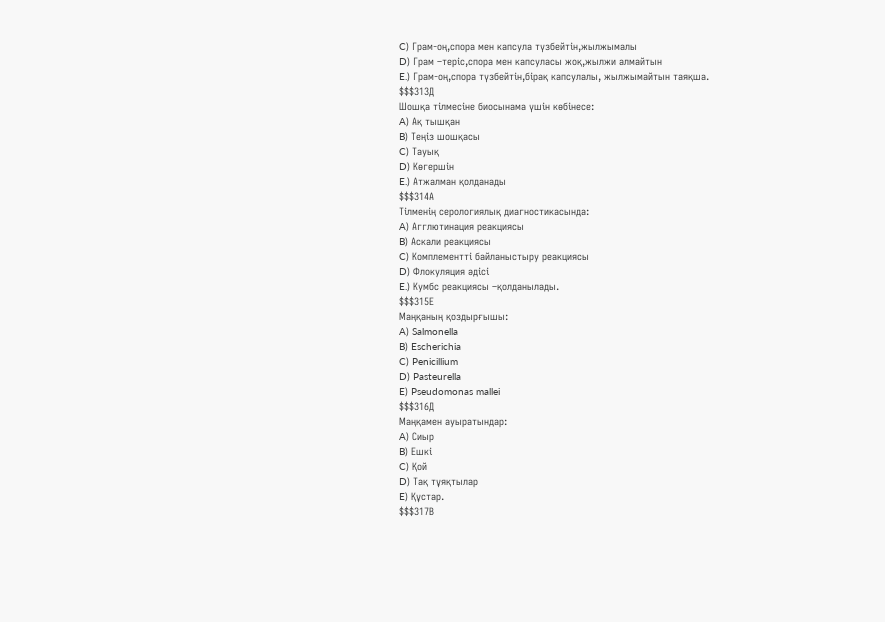C) Грам-оң,спора мен капсула түзбейтін,жылжымалы
D) Грам –теріс,спора мен капсуласы жоқ,жылжи алмайтын
E.) Грам-оң,спора түзбейтін,бірақ капсулалы, жылжымайтын таяқша.
$$$313Д
Шошқа тілмесіне биосынама үшін көбінесе:
A) Ақ тышқан
B) Теңіз шошқасы
C) Тауық
D) Көгершін
E.) Атжалман қолданады
$$$314А
Тілменің серологиялық диагностикасында:
A) Агглютинация реакциясы
B) Аскали реакциясы
C) Комплементті байланыстыру реакциясы
D) Флокуляция әдісі
E.) Кумбс реакциясы –қолданылады.
$$$315Е
Маңқаның қоздырғышы:
A) Salmonella
B) Escherichia
C) Penicillium
D) Pasteurella
E) Pseudomonas mallei
$$$316Д
Маңқамен ауыратындар:
A) Сиыр
B) Ешкі
C) Қой
D) Тақ тұяқтылар
E) Құстар.
$$$317В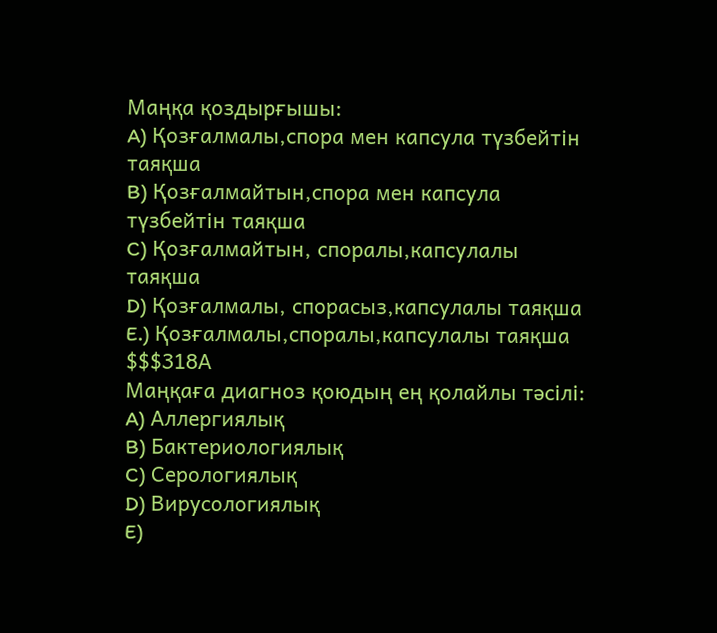Маңқа қоздырғышы:
A) Қозғалмалы,спора мен капсула түзбейтін таяқша
B) Қозғалмайтын,спора мен капсула түзбейтін таяқша
C) Қозғалмайтын, споралы,капсулалы таяқша
D) Қозғалмалы, спорасыз,капсулалы таяқша
E.) Қозғалмалы,споралы,капсулалы таяқша
$$$318А
Маңқаға диагноз қоюдың ең қолайлы тәсілі:
A) Аллергиялық
B) Бактериологиялық
C) Серологиялық
D) Вирусологиялық
E)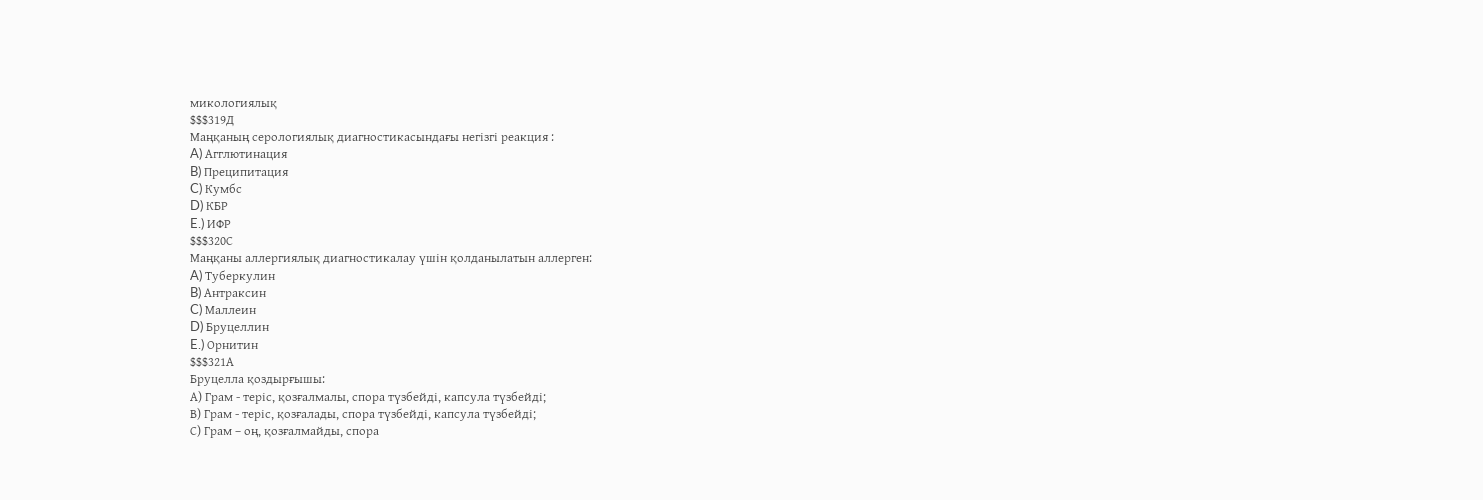микологиялық
$$$319Д
Маңқаның серологиялық диагностикасындағы негізгі реакция :
A) Агглютинация
B) Преципитация
C) Кумбс
D) КБР
E.) ИФР
$$$320С
Маңқаны аллергиялық диагностикалау үшін қолданылатын аллерген:
A) Туберкулин
B) Антраксин
C) Маллеин
D) Бруцеллин
E.) Орнитин
$$$321А
Бруцелла қоздырғышы:
А) Грам - теріс, қозғалмалы, спора түзбейді, капсула түзбейді;
В) Грам - теріс, қозғалады, спора түзбейді, капсула түзбейді;
С) Грам – оң, қозғалмайды, спора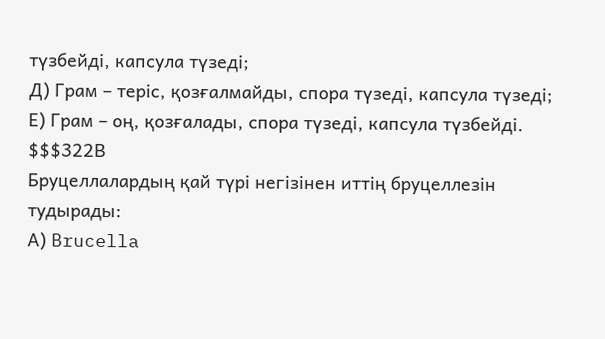түзбейді, капсула түзеді;
Д) Грам – теріс, қозғалмайды, спора түзеді, капсула түзеді;
Е) Грам – оң, қозғалады, спора түзеді, капсула түзбейді.
$$$322В
Бруцеллалардың қай түрі негізінен иттің бруцеллезін тудырады:
А) Brucella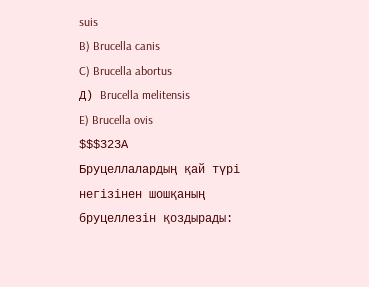suis
B) Brucella canis
C) Brucella abortus
Д) Brucella melitensis
E) Brucella ovis
$$$323А
Бруцеллалардың қай түрі негізінен шошқаның бруцеллезін қоздырады: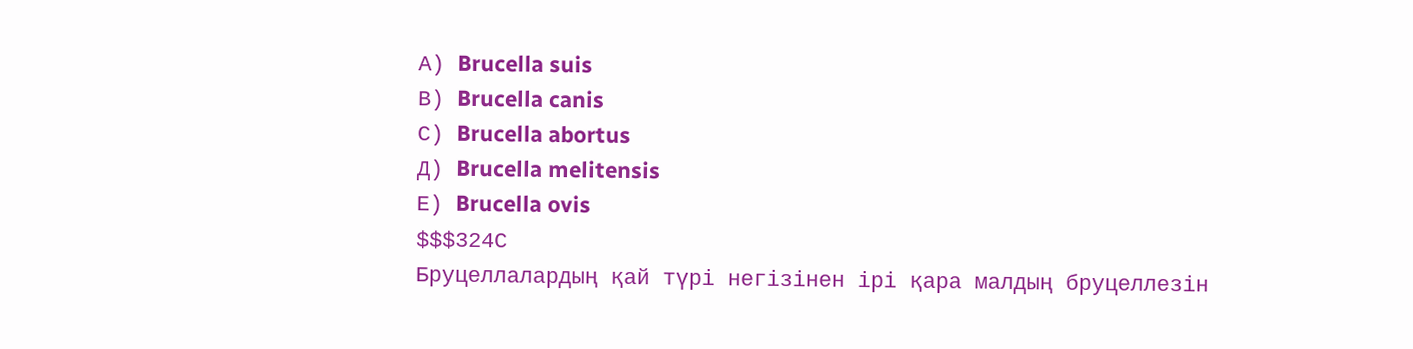А) Brucella suis
В) Brucella canis
С) Brucella abortus
Д) Brucella melitensis
Е) Brucella ovis
$$$324С
Бруцеллалардың қай түрі негізінен ірі қара малдың бруцеллезін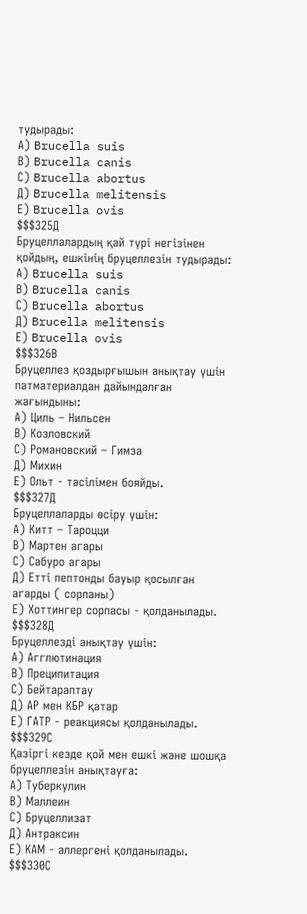тудырады:
А) Brucella suis
В) Brucella canis
С) Brucella abortus
Д) Brucella melitensis
Е) Brucella ovis
$$$325Д
Бруцеллалардың қай түрі негізінен қойдың, ешкінің бруцеллезін тудырады:
А) Brucella suis
В) Brucella canis
С) Brucella abortus
Д) Brucella melitensis
Е) Brucella ovis
$$$326В
Бруцеллез қоздырғышын анықтау үшін патматериалдан дайындалған жағындыны:
А) Циль – Нильсен
В) Козловский
С) Романовский – Гимза
Д) Михин
Е) Ольт - тәсілімен бояйды.
$$$327Д
Бруцеллаларды өсіру үшін:
А) Китт – Тароцци
В) Мартен агары
С) Сабуро агары
Д) Етті пептонды бауыр қосылған агарды ( сорпаны)
Е) Хоттингер сорпасы - қолданылады.
$$$328Д
Бруцеллезді анықтау үшін:
А) Агглютинация
В) Преципитация
С) Бейтараптау
Д) АР мен КБР қатар
Е) ГАТР - реакциясы қолданылады.
$$$329С
Қазіргі кезде қой мен ешкі және шошқа бруцеллезін анықтауға:
А) Туберкулин
В) Маллеин
С) Бруцеллизат
Д) Антраксин
Е) КАМ - аллергені қолданылады.
$$$330С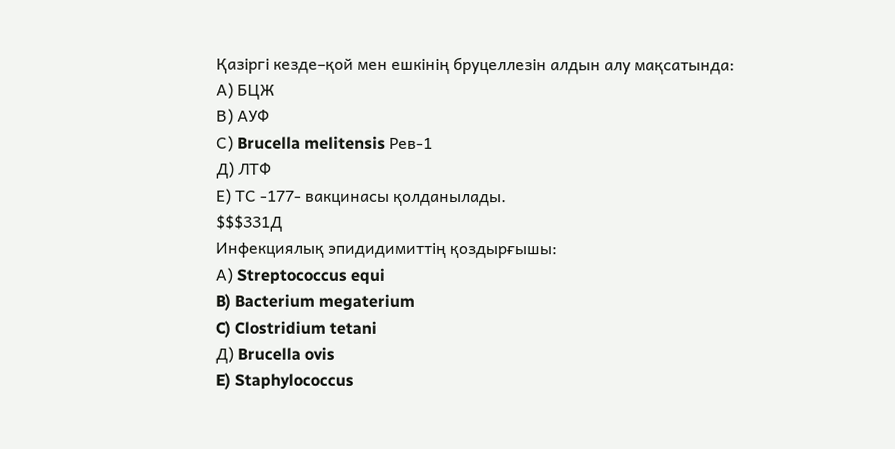Қазіргі кезде–қой мен ешкінің бруцеллезін алдын алу мақсатында:
А) БЦЖ
В) АУФ
С) Brucella melitensis Рев-1
Д) ЛТФ
Е) ТС -177- вакцинасы қолданылады.
$$$331Д
Инфекциялық эпидидимиттің қоздырғышы:
А) Streptococcus equi
B) Bacterium megaterium
C) Clostridium tetani
Д) Brucella ovis
E) Staphylococcus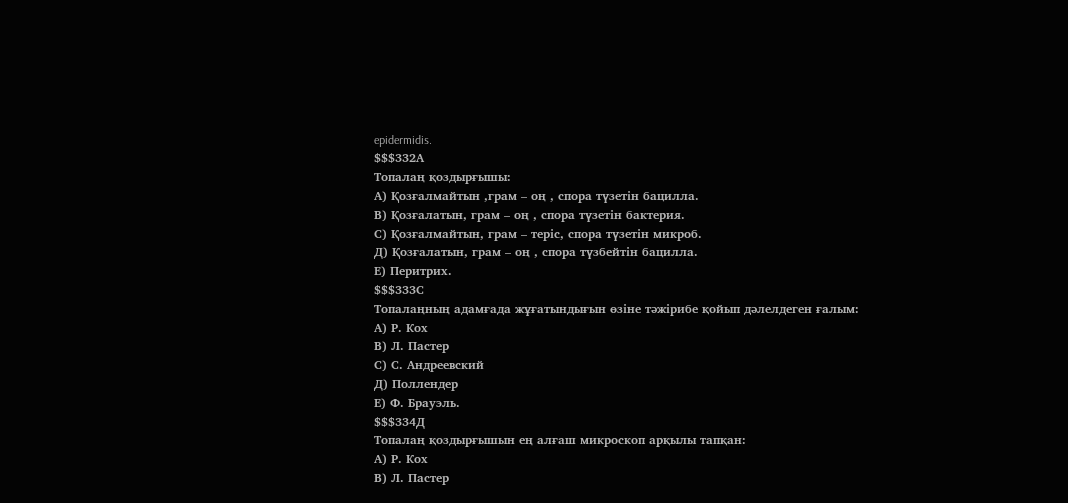epidermidis.
$$$332А
Топалаң қоздырғышы:
А) Қозғалмайтын ,грам – оң , спора түзетін бацилла.
В) Қозғалатын, грам – оң , спора түзетін бактерия.
С) Қозғалмайтын, грам – теріс, спора түзетін микроб.
Д) Қозғалатын, грам – оң , спора түзбейтін бацилла.
Е) Перитрих.
$$$333С
Топалаңның адамғада жұғатындығын өзіне тәжірибе қойып дәлелдеген ғалым:
А) Р. Кох
В) Л. Пастер
С) С. Андреевский
Д) Поллендер
Е) Ф. Брауэль.
$$$334Д
Топалаң қоздырғышын ең алғаш микроскоп арқылы тапқан:
А) Р. Кох
В) Л. Пастер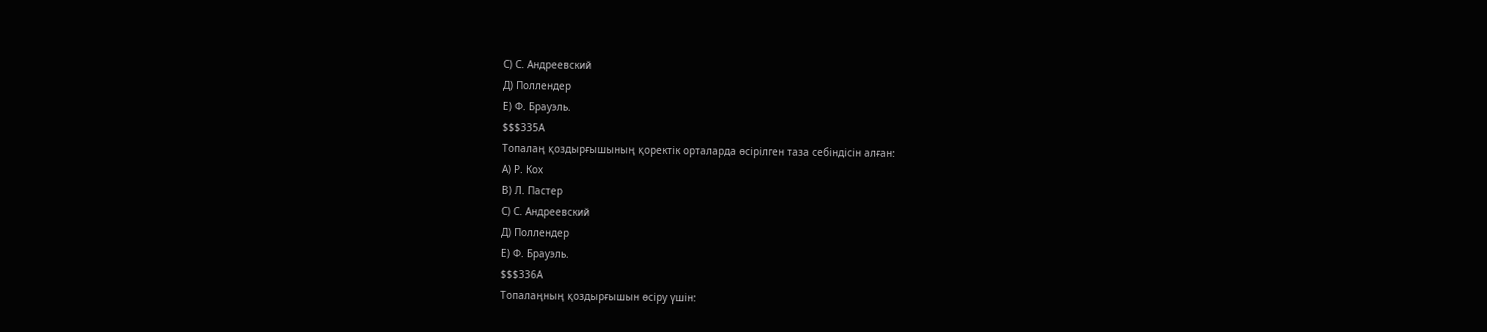С) С. Андреевский
Д) Поллендер
Е) Ф. Брауэль.
$$$335А
Топалаң қоздырғышының қоректік орталарда өсірілген таза себіндісін алған:
А) Р. Кох
В) Л. Пастер
С) С. Андреевский
Д) Поллендер
Е) Ф. Брауэль.
$$$336А
Топалаңның қоздырғышын өсіру үшін: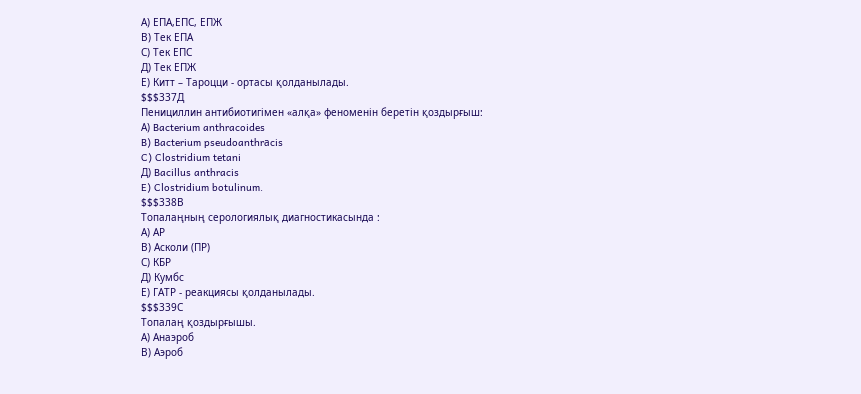А) ЕПА,ЕПС, ЕПЖ
В) Тек ЕПА
С) Тек ЕПС
Д) Тек ЕПЖ
Е) Китт – Тароцци - ортасы қолданылады.
$$$337Д
Пенициллин антибиотигімен «алқа» феноменін беретін қоздырғыш:
А) Bacterium anthracoides
B) Bacterium pseudoanthrаcis
C) Clostridium tetani
Д) Bacillus anthracis
E) Clostridium botulinum.
$$$338В
Топалаңның серологиялық диагностикасында :
А) АР
В) Асколи (ПР)
С) КБР
Д) Кумбс
Е) ГАТР - реакциясы қолданылады.
$$$339С
Топалаң қоздырғышы.
А) Анаэроб
В) Аэроб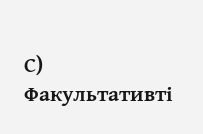С) Факультативті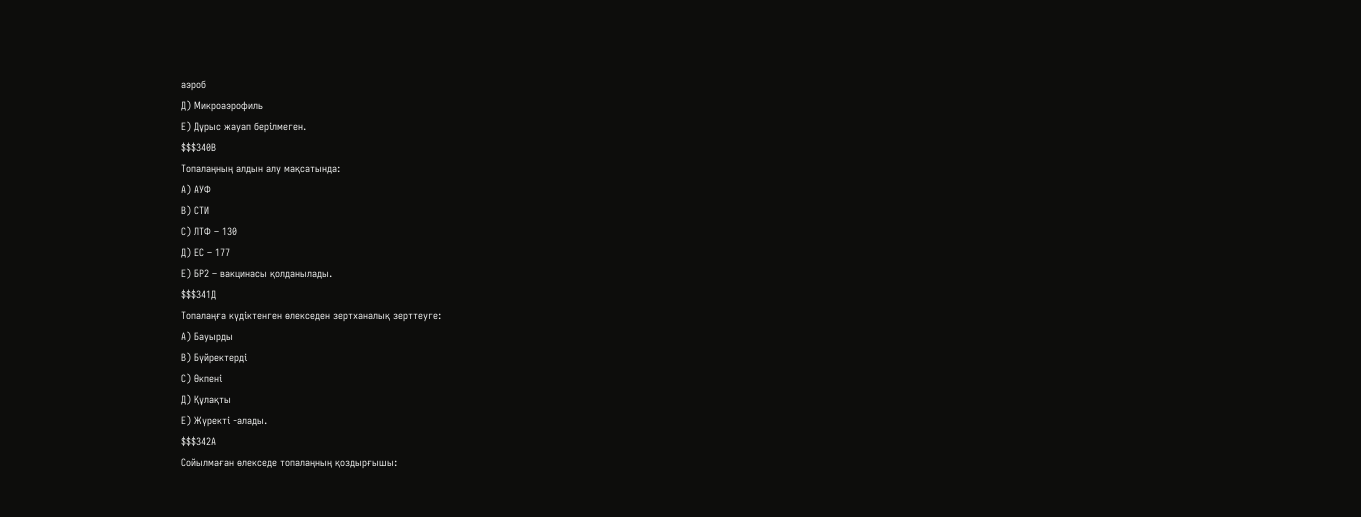аэроб
Д) Микроаэрофиль
Е) Дұрыс жауап берілмеген.
$$$340В
Топалаңның алдын алу мақсатында:
А) АУФ
В) СТИ
С) ЛТФ – 130
Д) ЕС – 177
Е) БР2 – вакцинасы қолданылады.
$$$341Д
Топалаңға күдіктенген өлекседен зертханалық зерттеуге:
А) Бауырды
В) Бүйректерді
С) Өкпені
Д) Құлақты
Е) Жүректі -алады.
$$$342А
Сойылмаған өлекседе топалаңның қоздырғышы: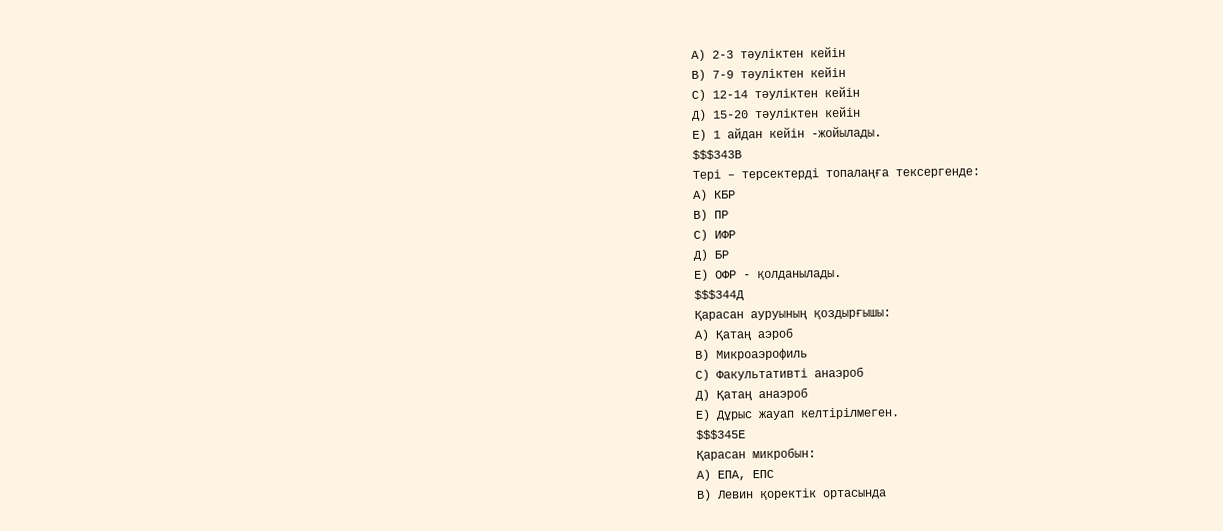А) 2-3 тәуліктен кейін
В) 7-9 тәуліктен кейін
С) 12-14 тәуліктен кейін
Д) 15-20 тәуліктен кейін
Е) 1 айдан кейін -жойылады.
$$$343В
Тері – терсектерді топалаңға тексергенде:
А) КБР
В) ПР
С) ИФР
Д) БР
Е) ОФР - қолданылады.
$$$344Д
Қарасан ауруының қоздырғышы:
А) Қатаң аэроб
В) Микроаэрофиль
С) Факультативті анаэроб
Д) Қатаң анаэроб
Е) Дұрыс жауап келтірілмеген.
$$$345Е
Қарасан микробын:
А) ЕПА, ЕПС
В) Левин қоректік ортасында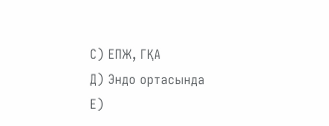С) ЕПЖ, ГҚА
Д) Эндо ортасында
Е)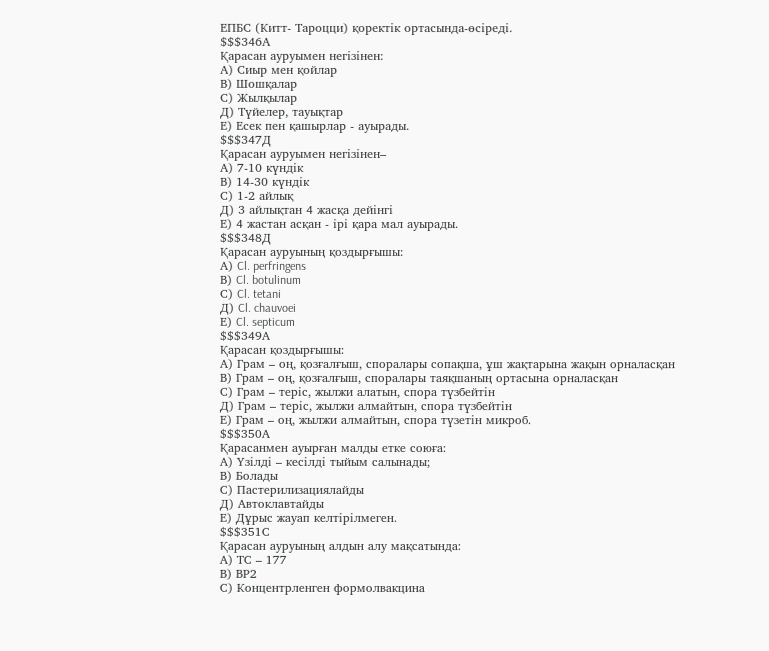ЕПБС (Китт- Тароцци) қоректік ортасында-өсіреді.
$$$346А
Қарасан ауруымен негізінен:
А) Сиыр мен қойлар
В) Шошқалар
С) Жылқылар
Д) Түйелер, тауықтар
Е) Есек пен қашырлар - ауырады.
$$$347Д
Қарасан ауруымен негізінен–
А) 7-10 күндік
В) 14-30 күндік
С) 1-2 айлық
Д) 3 айлықтан 4 жасқа дейінгі
Е) 4 жастан асқан - ірі қара мал ауырады.
$$$348Д
Қарасан ауруының қоздырғышы:
А) Cl. perfringens
В) Cl. botulinum
С) Cl. tetani
Д) Cl. chauvoei
Е) Cl. septicum
$$$349А
Қарасан қоздырғышы:
А) Грам – оң, қозғалғыш, споралары сопақша, ұш жақтарына жақын орналасқан
В) Грам – оң, қозғалғыш, споралары таяқшаның ортасына орналасқан
С) Грам – теріс, жылжи алатын, спора түзбейтін
Д) Грам – теріс, жылжи алмайтын, спора түзбейтін
Е) Грам – оң, жылжи алмайтын, спора түзетін микроб.
$$$350А
Қарасанмен ауырған малды етке союға:
А) Үзілді – кесілді тыйым салынады;
В) Болады
С) Пастерилизациялайды
Д) Автоклавтайды
Е) Дұрыс жауап келтірілмеген.
$$$351С
Қарасан ауруының алдын алу мақсатында:
А) ТС – 177
В) ВР2
С) Концентрленген формолвакцина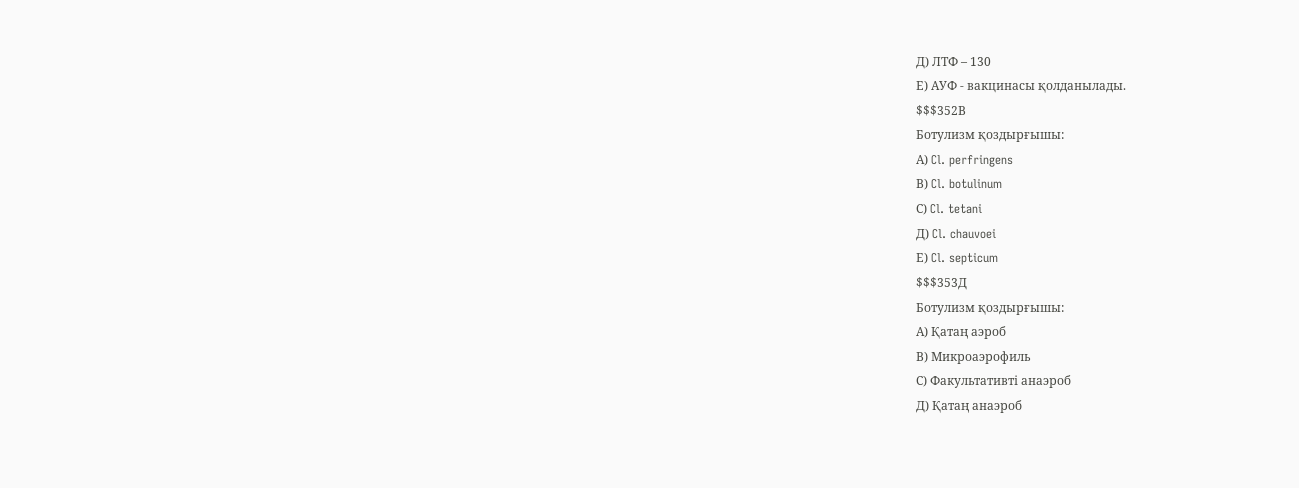Д) ЛТФ – 130
Е) АУФ - вакцинасы қолданылады.
$$$352В
Ботулизм қоздырғышы:
А) Cl. perfringens
В) Cl. botulinum
С) Cl. tetani
Д) Cl. chauvoei
Е) Cl. septicum
$$$353Д
Ботулизм қоздырғышы:
А) Қатаң аэроб
В) Микроаэрофиль
С) Факультативті анаэроб
Д) Қатаң анаэроб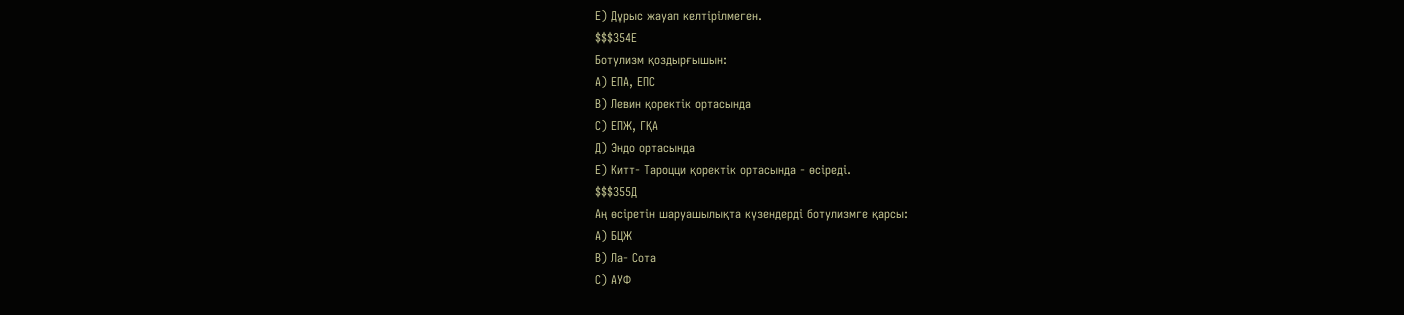Е) Дұрыс жауап келтірілмеген.
$$$354Е
Ботулизм қоздырғышын:
А) ЕПА, ЕПС
В) Левин қоректік ортасында
С) ЕПЖ, ГҚА
Д) Эндо ортасында
Е) Китт- Тароцци қоректік ортасында - өсіреді.
$$$355Д
Аң өсіретін шаруашылықта күзендерді ботулизмге қарсы:
А) БЦЖ
В) Ла- Сота
С) АУФ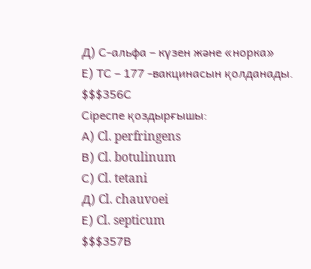Д) С-альфа – күзен және «норка»
Е) ТС – 177 -вакцинасын қолданады.
$$$356С
Сіреспе қоздырғышы:
А) Cl. perfringens
В) Cl. botulinum
С) Cl. tetani
Д) Cl. chauvoei
Е) Cl. septicum
$$$357В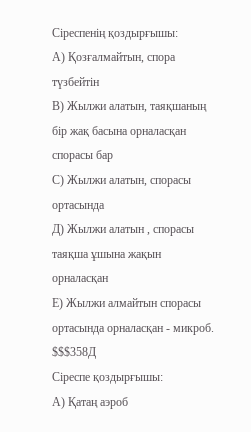Сіреспенің қоздырғышы:
А) Қозғалмайтын, спора түзбейтін
В) Жылжи алатын, таяқшаның бір жақ басына орналасқан спорасы бар
С) Жылжи алатын, спорасы ортасында
Д) Жылжи алатын , спорасы таяқша ұшына жақын орналасқан
Е) Жылжи алмайтын спорасы ортасында орналасқан - микроб.
$$$358Д
Сіреспе қоздырғышы:
А) Қатаң аэроб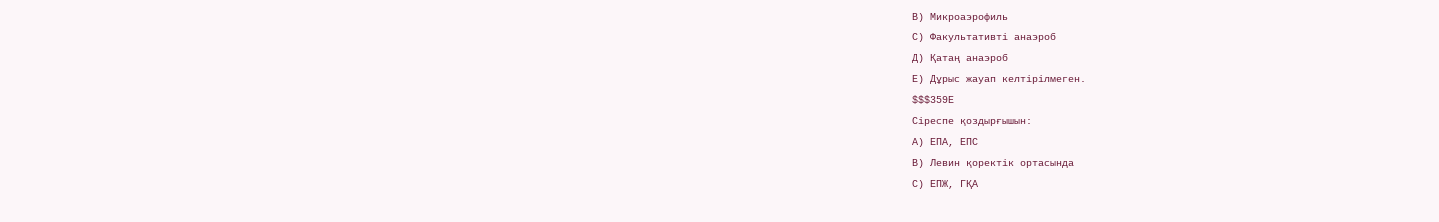В) Микроаэрофиль
С) Факультативті анаэроб
Д) Қатаң анаэроб
Е) Дұрыс жауап келтірілмеген.
$$$359Е
Сіреспе қоздырғышын:
А) ЕПА, ЕПС
В) Левин қоректік ортасында
С) ЕПЖ, ГҚА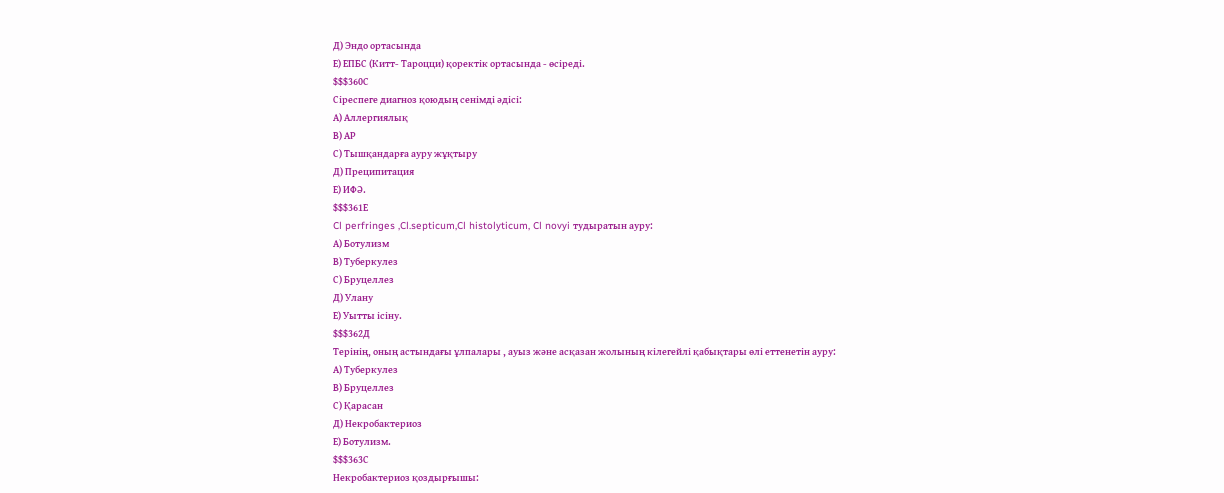Д) Эндо ортасында
Е) ЕПБС (Китт- Тароцци) қоректік ортасында - өсіреді.
$$$360С
Сіреспеге диагноз қоюдың сенімді әдісі:
А) Аллергиялық
В) АР
С) Тышқандарға ауру жұқтыру
Д) Преципитация
Е) ИФӘ.
$$$361Е
Cl perfringes ,Cl.septicum,Cl histolyticum, Cl novyi тудыратын ауру:
А) Ботулизм
В) Туберкулез
С) Бруцеллез
Д) Улану
Е) Уытты ісіну.
$$$362Д
Терінің, оның астындағы ұлпалары , ауыз және асқазан жолының кілегейлі қабықтары өлі еттенетін ауру:
А) Туберкулез
В) Бруцеллез
С) Қарасан
Д) Некробактериоз
Е) Ботулизм.
$$$363С
Некробактериоз қоздырғышы: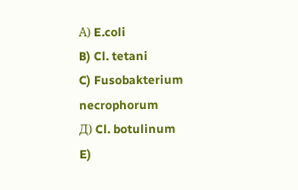А) E.coli
B) Cl. tetani
C) Fusobakterium necrophorum
Д) Cl. botulinum
E)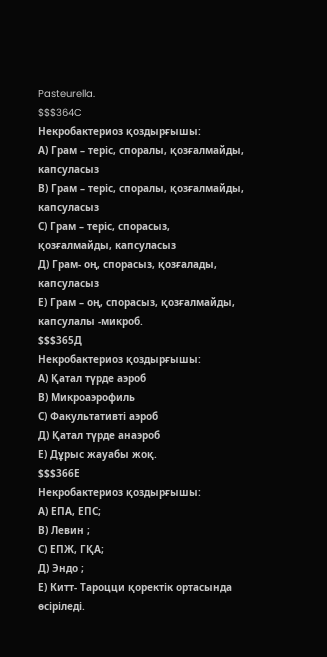Pasteurella.
$$$364C
Некробактериоз қоздырғышы:
А) Грам – теріс, споралы, қозғалмайды, капсуласыз
В) Грам – теріс, споралы, қозғалмайды, капсуласыз
С) Грам – теріс, спорасыз, қозғалмайды, капсуласыз
Д) Грам- оң, спорасыз, қозғалады, капсуласыз
Е) Грам – оң, спорасыз, қозғалмайды, капсулалы -микроб.
$$$365Д
Некробактериоз қоздырғышы:
А) Қатал түрде аэроб
В) Микроаэрофиль
С) Факультативті аэроб
Д) Қатал түрде анаэроб
Е) Дұрыс жауабы жоқ.
$$$366Е
Некробактериоз қоздырғышы:
А) ЕПА, ЕПС;
В) Левин ;
С) ЕПЖ, ГҚА;
Д) Эндо ;
Е) Китт- Тароцци қоректік ортасында өсіріледі.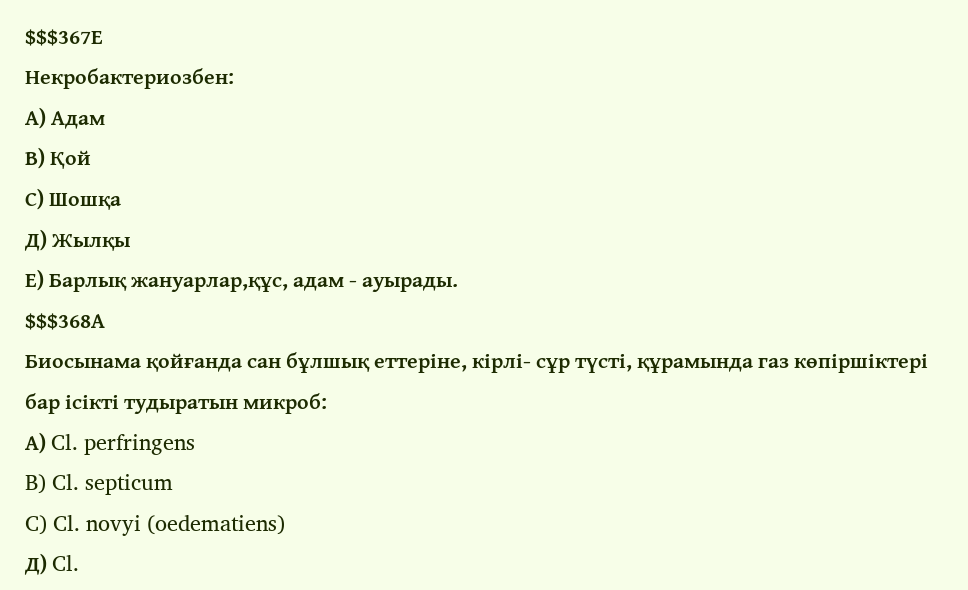$$$367Е
Некробактериозбен:
А) Адам
В) Қой
С) Шошқа
Д) Жылқы
Е) Барлық жануарлар,құс, адам - ауырады.
$$$368А
Биосынама қойғанда сан бұлшық еттеріне, кірлі- сұр түсті, құрамында газ көпіршіктері бар ісікті тудыратын микроб:
А) Cl. perfringens
B) Cl. septicum
C) Cl. novyi (oedematiens)
Д) Cl.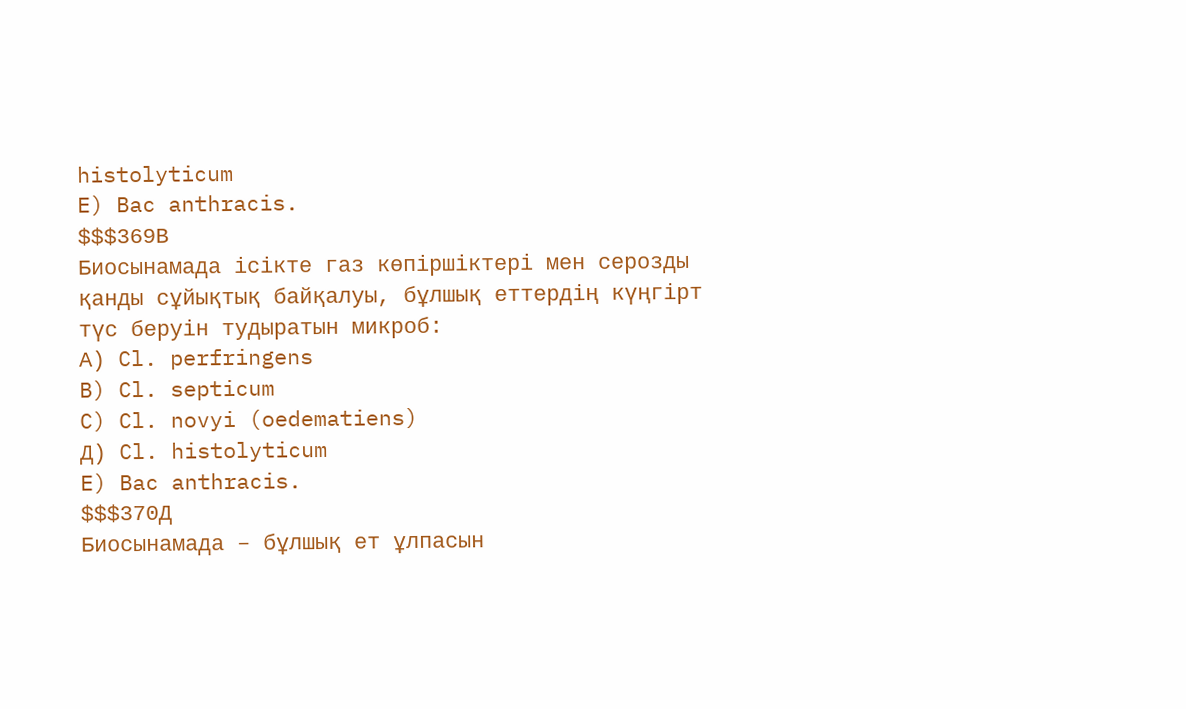histolyticum
E) Bac anthracis.
$$$369В
Биосынамада ісікте газ көпіршіктері мен серозды қанды сұйықтық байқалуы, бұлшық еттердің күңгірт түс беруін тудыратын микроб:
А) Cl. perfringens
B) Cl. septicum
C) Cl. novyi (oedematiens)
Д) Cl. histolyticum
E) Bac anthracis.
$$$370Д
Биосынамада – бұлшық ет ұлпасын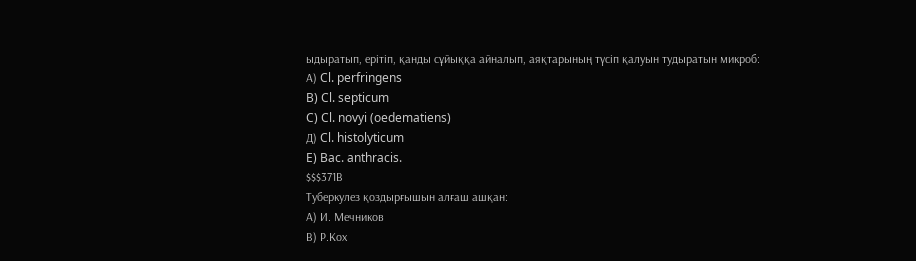ыдыратып, ерітіп, қанды сұйыққа айналып, аяқтарының түсіп қалуын тудыратын микроб:
А) Cl. perfringens
B) Cl. septicum
C) Cl. novyi (oedematiens)
Д) Cl. histolyticum
E) Bac. anthracis.
$$$371В
Туберкулез қоздырғышын алғаш ашқан:
А) И. Мечников
В) Р.Кох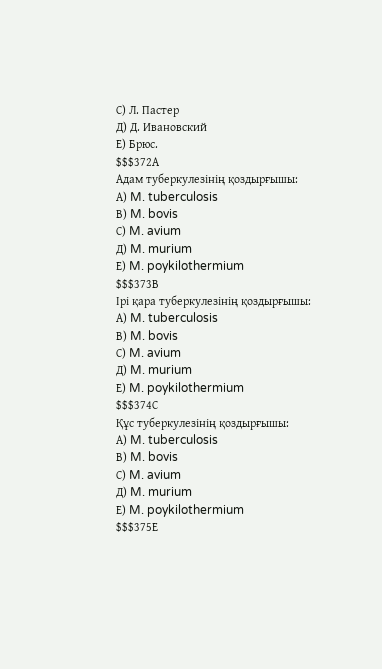С) Л. Пастер
Д) Д. Ивановский
Е) Брюс.
$$$372А
Адам туберкулезінің қоздырғышы:
А) M. tuberculosis
В) M. bovis
С) M. avium
Д) M. murium
Е) M. poykilothermium
$$$373В
Ірі қара туберкулезінің қоздырғышы:
А) M. tuberculosis
В) M. bovis
С) M. avium
Д) M. murium
Е) M. poykilothermium
$$$374С
Құс туберкулезінің қоздырғышы:
А) M. tuberculosis
В) M. bovis
С) M. avium
Д) M. murium
Е) M. poykilothermium
$$$375Е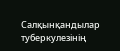Салқынқандылар туберкулезінің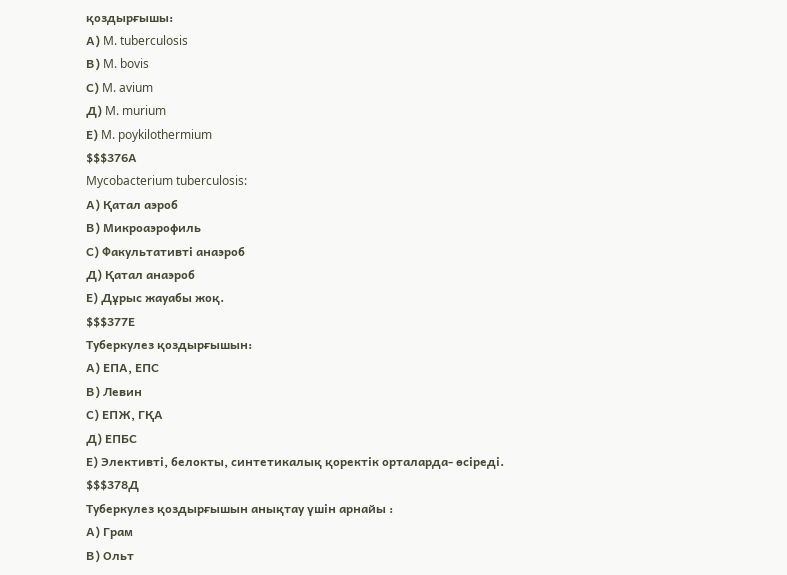қоздырғышы:
А) M. tuberculosis
В) M. bovis
С) M. avium
Д) M. murium
Е) M. poykilothermium
$$$376А
Mycobacterium tuberculosis:
А) Қатал аэроб
В) Микроаэрофиль
С) Факультативті анаэроб
Д) Қатал анаэроб
Е) Дұрыс жауабы жоқ.
$$$377Е
Туберкулез қоздырғышын:
А) ЕПА, ЕПС
В) Левин
С) ЕПЖ, ГҚА
Д) ЕПБС
Е) Элективті, белокты, синтетикалық қоректік орталарда- өсіреді.
$$$378Д
Туберкулез қоздырғышын анықтау үшін арнайы :
А) Грам
В) Ольт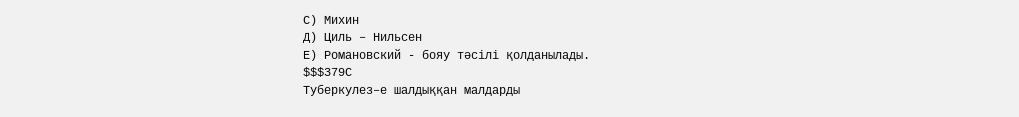С) Михин
Д) Циль – Нильсен
Е) Романовский - бояу тәсілі қолданылады.
$$$379С
Туберкулез–е шалдыққан малдарды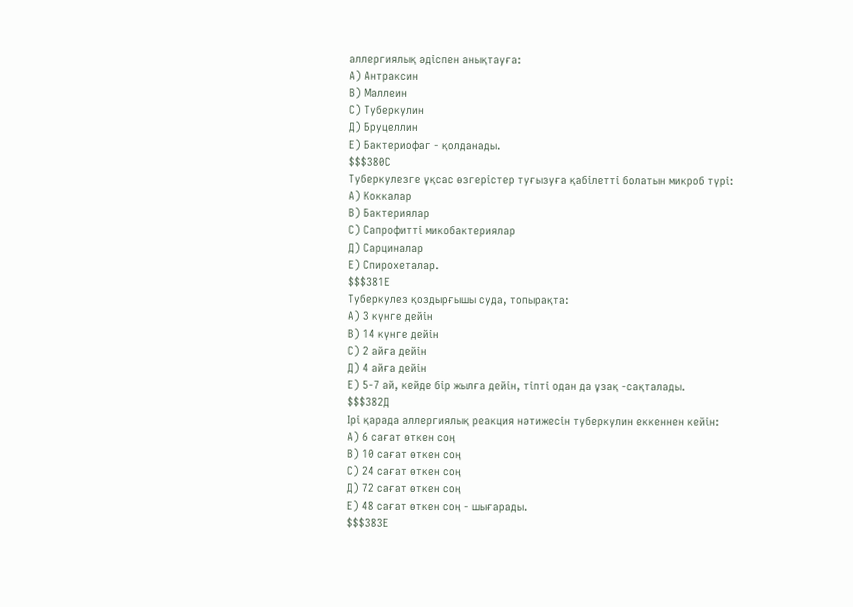аллергиялық әдіспен анықтауға:
А) Антраксин
В) Маллеин
С) Туберкулин
Д) Бруцеллин
Е) Бактериофаг - қолданады.
$$$380С
Туберкулезге ұқсас өзгерістер туғызуға қабілетті болатын микроб түрі:
А) Коккалар
В) Бактериялар
С) Сапрофитті микобактериялар
Д) Сарциналар
Е) Спирохеталар.
$$$381Е
Туберкулез қоздырғышы суда, топырақта:
А) 3 күнге дейін
В) 14 күнге дейін
С) 2 айға дейін
Д) 4 айға дейін
Е) 5-7 ай, кейде бір жылға дейін, тіпті одан да ұзақ -сақталады.
$$$382Д
Ірі қарада аллергиялық реакция нәтижесін туберкулин еккеннен кейін:
А) 6 сағат өткен соң
В) 10 сағат өткен соң
С) 24 сағат өткен соң
Д) 72 сағат өткен соң
Е) 48 сағат өткен соң - шығарады.
$$$383Е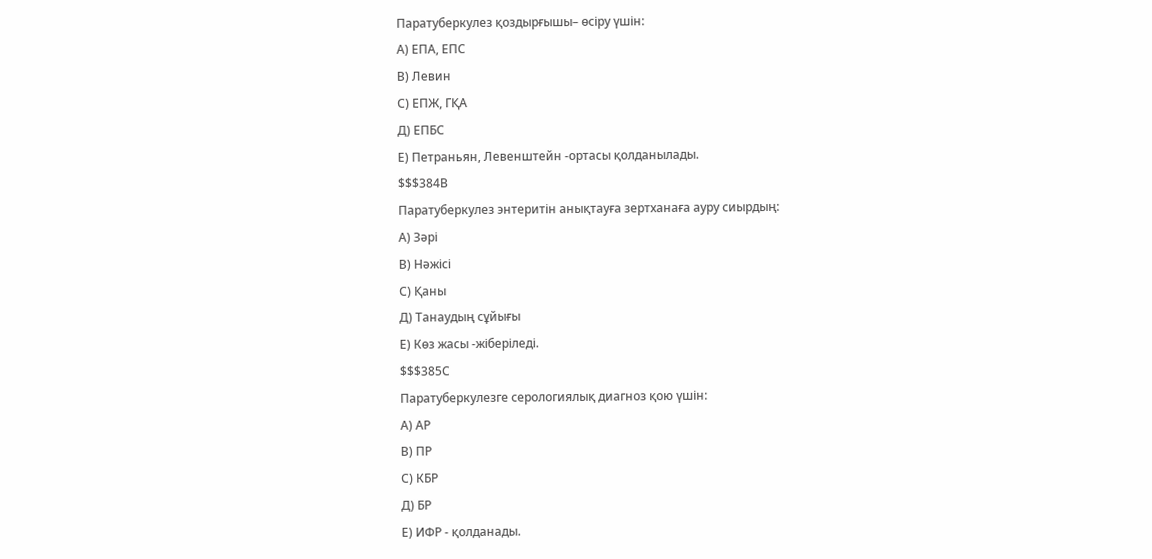Паратуберкулез қоздырғышы– өсіру үшін:
А) ЕПА, ЕПС
В) Левин
С) ЕПЖ, ГҚА
Д) ЕПБС
Е) Петраньян, Левенштейн -ортасы қолданылады.
$$$384В
Паратуберкулез энтеритін анықтауға зертханаға ауру сиырдың:
А) Зәрі
В) Нәжісі
С) Қаны
Д) Танаудың сұйығы
Е) Көз жасы -жіберіледі.
$$$385С
Паратуберкулезге серологиялық диагноз қою үшін:
А) АР
В) ПР
С) КБР
Д) БР
Е) ИФР - қолданады.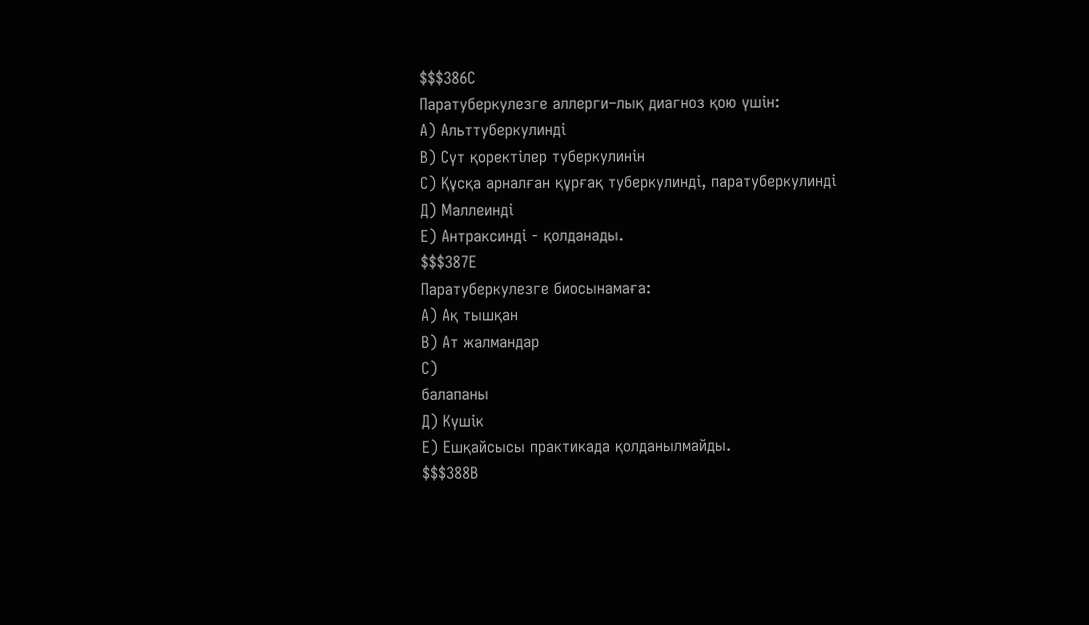$$$386С
Паратуберкулезге аллерги–лық диагноз қою үшін:
А) Альттуберкулинді
В) Сүт қоректілер туберкулинін
С) Құсқа арналған құрғақ туберкулинді, паратуберкулинді
Д) Маллеинді
Е) Антраксинді - қолданады.
$$$387Е
Паратуберкулезге биосынамаға:
А) Ақ тышқан
В) Ат жалмандар
С)
балапаны
Д) Күшік
Е) Ешқайсысы практикада қолданылмайды.
$$$388В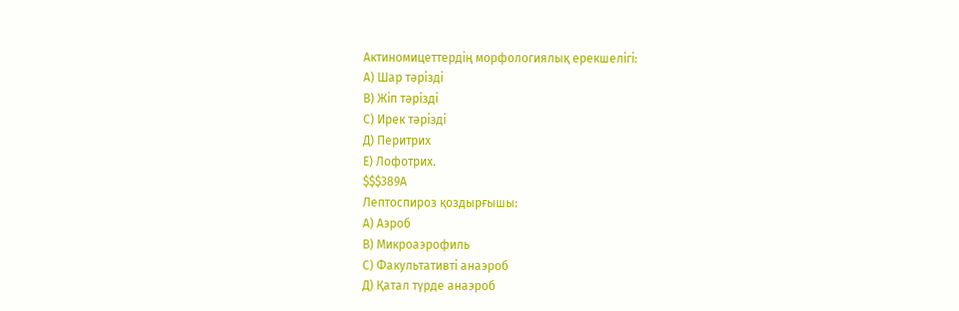Актиномицеттердің морфологиялық ерекшелігі:
А) Шар тәрізді
В) Жіп тәрізді
С) Ирек тәрізді
Д) Перитрих
Е) Лофотрих.
$$$389А
Лептоспироз қоздырғышы:
А) Аэроб
В) Микроаэрофиль
С) Факультативті анаэроб
Д) Қатал түрде анаэроб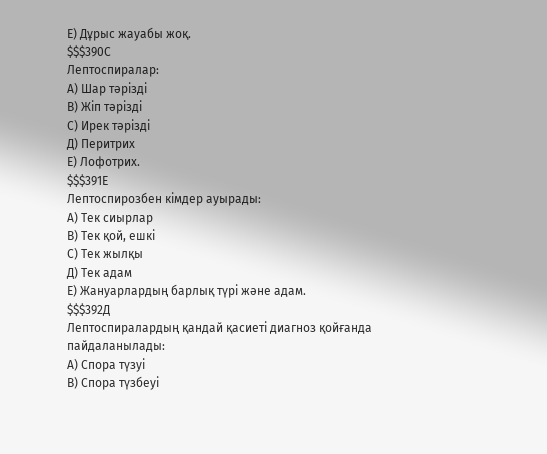Е) Дұрыс жауабы жоқ.
$$$390С
Лептоспиралар:
А) Шар тәрізді
В) Жіп тәрізді
С) Ирек тәрізді
Д) Перитрих
Е) Лофотрих.
$$$391Е
Лептоспирозбен кімдер ауырады:
А) Тек сиырлар
В) Тек қой, ешкі
С) Тек жылқы
Д) Тек адам
Е) Жануарлардың барлық түрі және адам.
$$$392Д
Лептоспиралардың қандай қасиеті диагноз қойғанда пайдаланылады:
А) Спора түзуі
В) Спора түзбеуі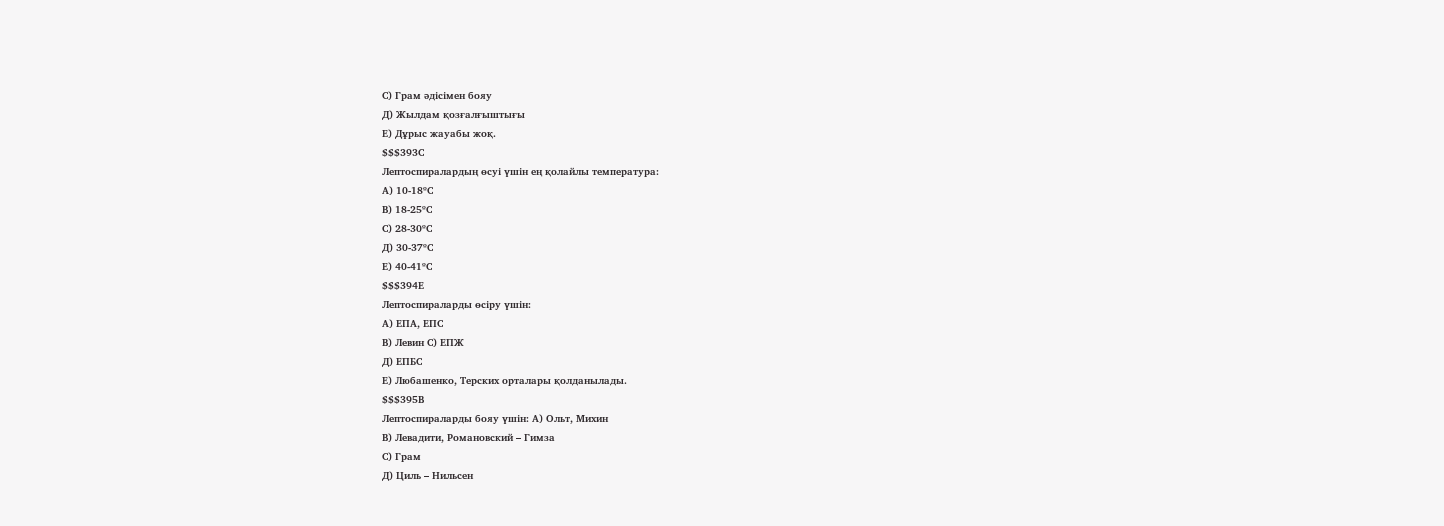С) Грам әдісімен бояу
Д) Жылдам қозғалғыштығы
Е) Дұрыс жауабы жоқ.
$$$393С
Лептоспиралардың өсуі үшін ең қолайлы температура:
А) 10-18ºС
В) 18-25ºС
С) 28-30ºС
Д) 30-37ºС
Е) 40-41ºС
$$$394Е
Лептоспираларды өсіру үшін:
А) ЕПА, ЕПС
В) Левин С) ЕПЖ
Д) ЕПБС
Е) Любашенко, Терских орталары қолданылады.
$$$395В
Лептоспираларды бояу үшін: А) Ольт, Михин
В) Левадити, Романовский – Гимза
С) Грам
Д) Циль – Нильсен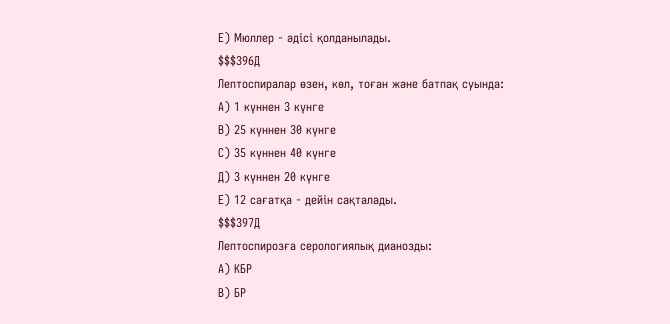Е) Мюллер - әдісі қолданылады.
$$$396Д
Лептоспиралар өзен, көл, тоған және батпақ суында:
А) 1 күннен 3 күнге
В) 25 күннен 30 күнге
С) 35 күннен 40 күнге
Д) 3 күннен 20 күнге
Е) 12 сағатқа - дейін сақталады.
$$$397Д
Лептоспирозға серологиялық дианозды:
А) КБР
В) БР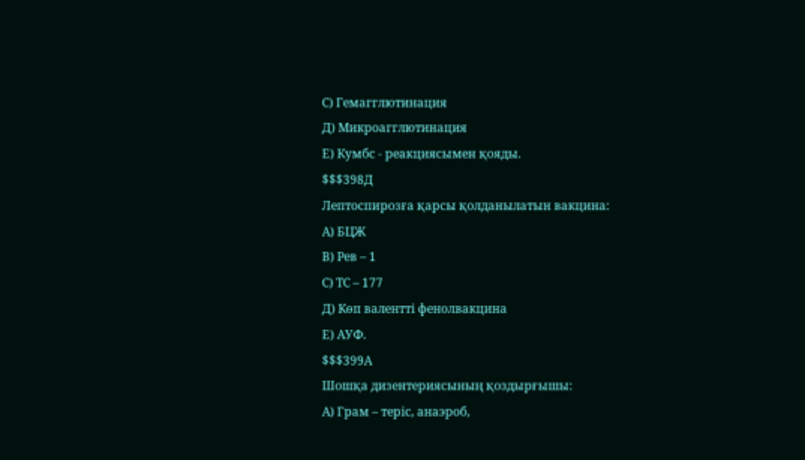С) Гемагглютинация
Д) Микроагглютинация
Е) Кумбс - реакциясымен қояды.
$$$398Д
Лептоспирозға қарсы қолданылатын вакцина:
А) БЦЖ
В) Рев – 1
С) ТС – 177
Д) Көп валентті фенолвакцина
Е) АУФ.
$$$399А
Шошқа дизентериясының қоздырғышы:
А) Грам – теріс, анаэроб,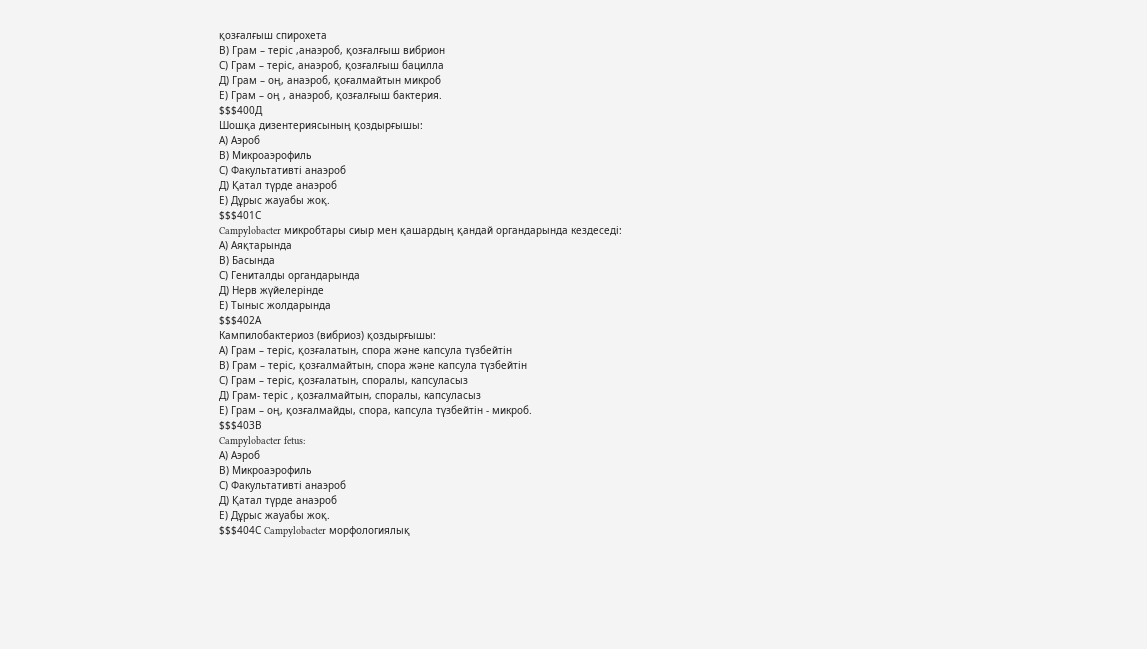қозғалғыш спирохета
В) Грам – теріс ,анаэроб, қозғалғыш вибрион
С) Грам – теріс, анаэроб, қозғалғыш бацилла
Д) Грам – оң, анаэроб, қоғалмайтын микроб
Е) Грам – оң , анаэроб, қозғалғыш бактерия.
$$$400Д
Шошқа дизентериясының қоздырғышы:
А) Аэроб
В) Микроаэрофиль
С) Факультативті анаэроб
Д) Қатал түрде анаэроб
Е) Дұрыс жауабы жоқ.
$$$401С
Campylobacter микробтары сиыр мен қашардың қандай органдарында кездеседі:
А) Аяқтарында
В) Басында
С) Гениталды органдарында
Д) Нерв жүйелерінде
Е) Тыныс жолдарында
$$$402А
Кампилобактериоз (вибриоз) қоздырғышы:
А) Грам – теріс, қозғалатын, спора және капсула түзбейтін
В) Грам – теріс, қозғалмайтын, спора және капсула түзбейтін
С) Грам – теріс, қозғалатын, споралы, капсуласыз
Д) Грам- теріс , қозғалмайтын, споралы, капсуласыз
Е) Грам – оң, қозғалмайды, спора, капсула түзбейтін - микроб.
$$$403В
Campylobacter fetus:
А) Аэроб
В) Микроаэрофиль
С) Факультативті анаэроб
Д) Қатал түрде анаэроб
Е) Дұрыс жауабы жоқ.
$$$404С Campylobacter морфологиялық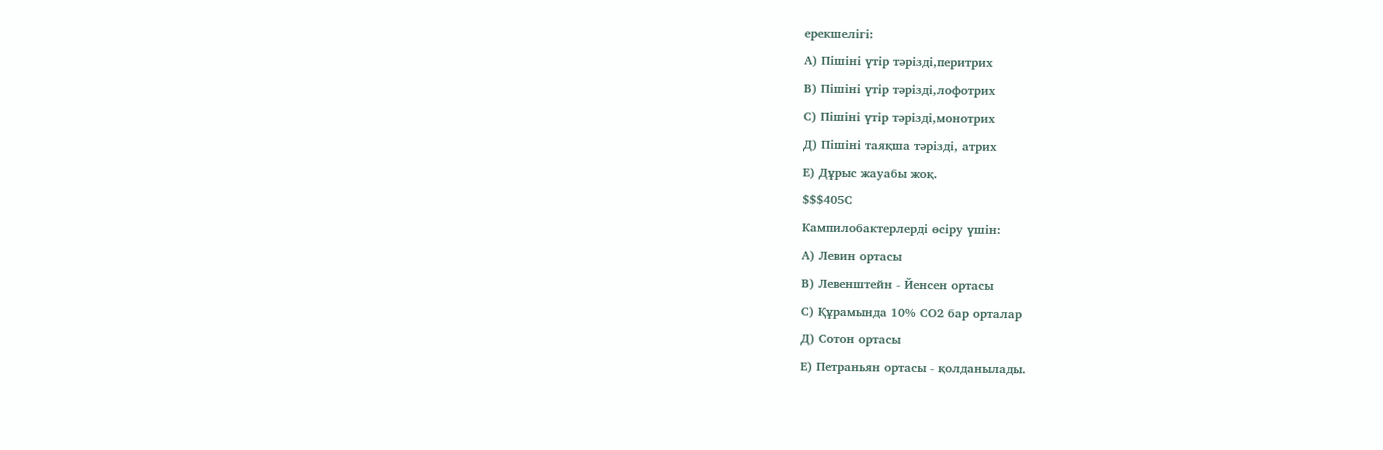ерекшелігі:
А) Пішіні үтір тәрізді,перитрих
В) Пішіні үтір тәрізді,лофотрих
С) Пішіні үтір тәрізді,монотрих
Д) Пішіні таяқша тәрізді, атрих
Е) Дұрыс жауабы жоқ.
$$$405С
Кампилобактерлерді өсіру үшін:
А) Левин ортасы
В) Левенштейн - Йенсен ортасы
С) Құрамында 10% СО2 бар орталар
Д) Сотон ортасы
Е) Петраньян ортасы - қолданылады.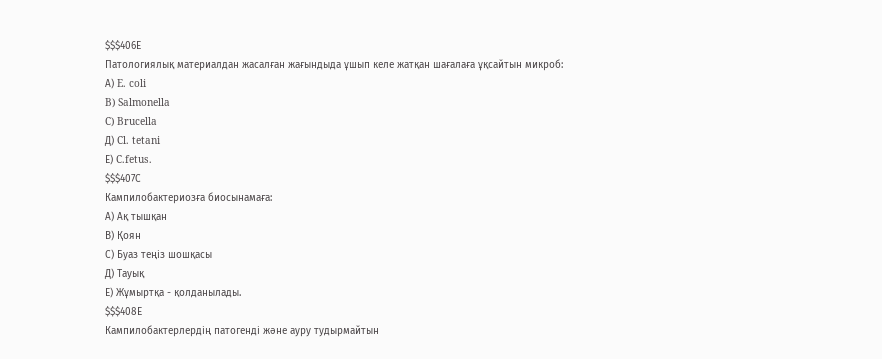$$$406Е
Патологиялық материалдан жасалған жағындыда ұшып келе жатқан шағалаға ұқсайтын микроб:
А) E. coli
B) Salmonella
C) Brucella
Д) Cl. tetani
Е) C.fetus.
$$$407С
Кампилобактериозға биосынамаға:
А) Ақ тышқан
В) Қоян
С) Буаз теңіз шошқасы
Д) Тауық
Е) Жұмыртқа - қолданылады.
$$$408Е
Кампилобактерлердің патогенді және ауру тудырмайтын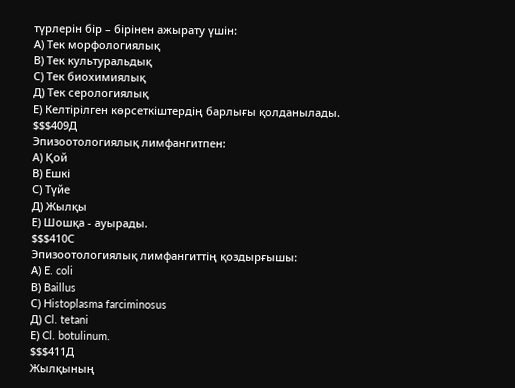түрлерін бір – бірінен ажырату үшін:
А) Тек морфологиялық
В) Тек культуральдық
С) Тек биохимиялық
Д) Тек серологиялық
Е) Келтірілген көрсеткіштердің барлығы қолданылады.
$$$409Д
Эпизоотологиялық лимфангитпен:
А) Қой
В) Ешкі
С) Түйе
Д) Жылқы
Е) Шошқа - ауырады.
$$$410С
Эпизоотологиялық лимфангиттің қоздырғышы:
А) E. coli
В) Baillus
С) Histoplasma farciminosus
Д) Cl. tetani
Е) Cl. botulinum.
$$$411Д
Жылқының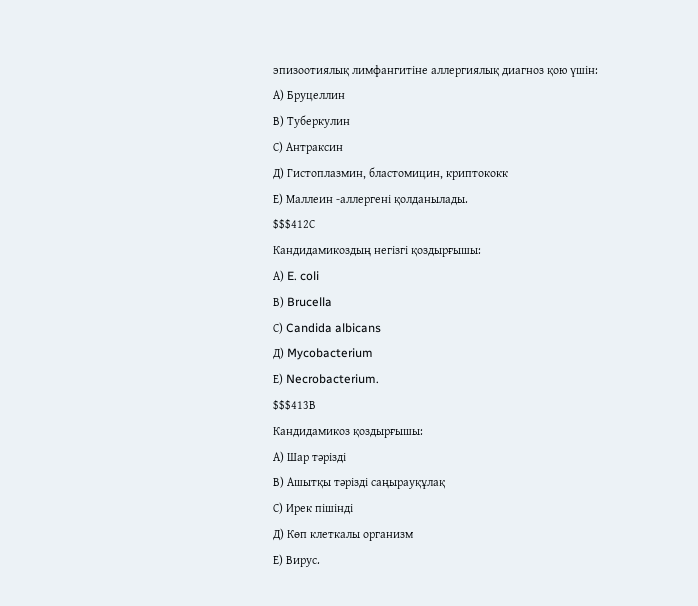эпизоотиялық лимфангитіне аллергиялық диагноз қою үшін:
А) Бруцеллин
В) Туберкулин
С) Антраксин
Д) Гистоплазмин, бластомицин, криптококк
Е) Маллеин -аллергені қолданылады.
$$$412С
Кандидамикоздың негізгі қоздырғышы:
А) E. coli
В) Brucella
С) Candida albicans
Д) Mycobacterium
Е) Necrobacterium.
$$$413В
Кандидамикоз қоздырғышы:
А) Шар тәрізді
В) Ашытқы тәрізді саңырауқұлақ
С) Ирек пішінді
Д) Көп клеткалы организм
Е) Вирус.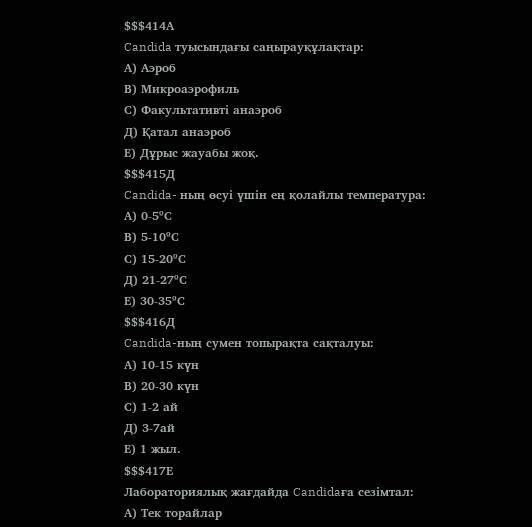$$$414А
Candida туысындағы саңырауқұлақтар:
А) Аэроб
В) Микроаэрофиль
С) Факультативті анаэроб
Д) Қатал анаэроб
Е) Дұрыс жауабы жоқ.
$$$415Д
Candida- ның өсуі үшін ең қолайлы температура:
А) 0-5ºС
В) 5-10ºС
С) 15-20ºС
Д) 21-27ºС
Е) 30-35ºС
$$$416Д
Candida-ның сумен топырақта сақталуы:
А) 10-15 күн
В) 20-30 күн
С) 1-2 ай
Д) 3-7ай
Е) 1 жыл.
$$$417Е
Лабораториялық жағдайда Candidaға сезімтал:
А) Тек торайлар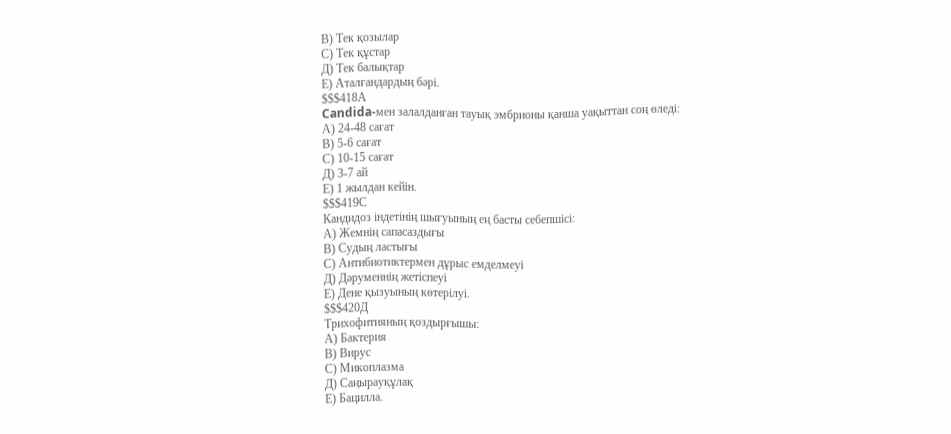В) Тек қозылар
С) Тек құстар
Д) Тек балықтар
Е) Аталғандардың бәрі.
$$$418А
Candida-мен залалданған тауық эмбрионы қанша уақыттан соң өледі:
А) 24-48 сағат
В) 5-6 сағат
С) 10-15 сағат
Д) 3-7 ай
Е) 1 жылдан кейін.
$$$419С
Кандидоз індетінің шығуының ең басты себепшісі:
А) Жемнің сапасаздығы
В) Судың ластығы
С) Антибиотиктермен дұрыс емделмеуі
Д) Дәруменнің жетіспеуі
Е) Дене қызуының көтерілуі.
$$$420Д
Трихофитияның қоздырғышы:
А) Бактерия
В) Вирус
С) Микоплазма
Д) Саңырауқұлақ
Е) Бацилла.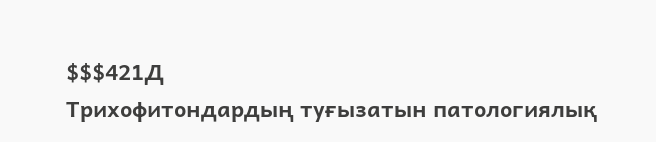$$$421Д
Трихофитондардың туғызатын патологиялық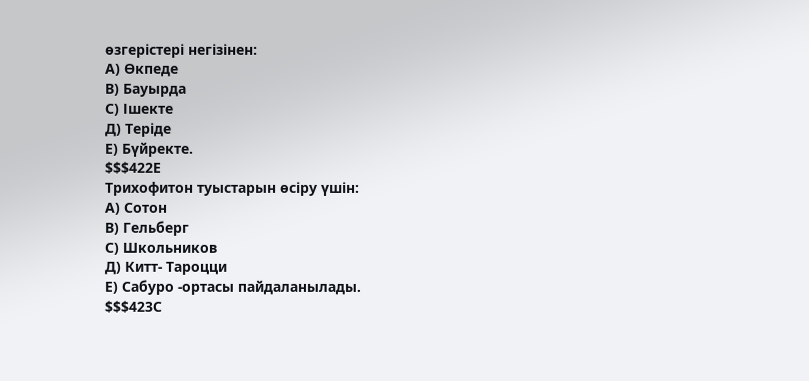өзгерістері негізінен:
А) Өкпеде
В) Бауырда
С) Ішекте
Д) Теріде
Е) Бүйректе.
$$$422Е
Трихофитон туыстарын өсіру үшін:
А) Сотон
В) Гельберг
С) Школьников
Д) Китт- Тароцци
Е) Сабуро -ортасы пайдаланылады.
$$$423С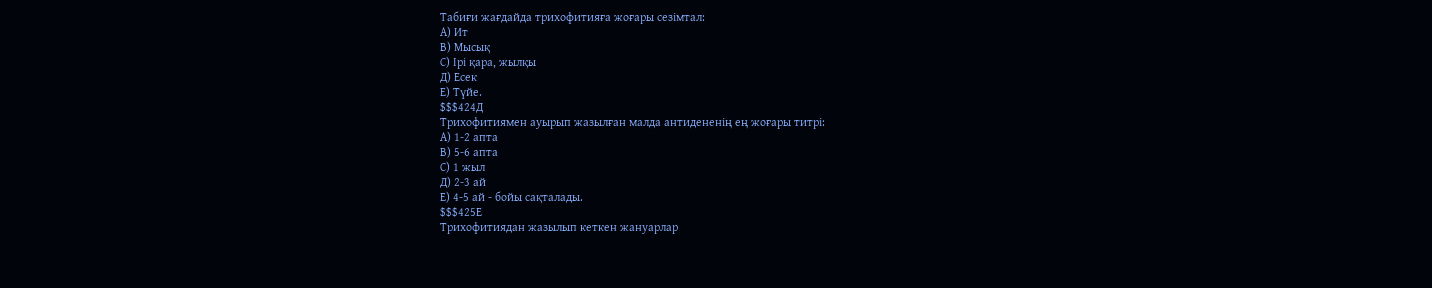Табиғи жағдайда трихофитияға жоғары сезімтал:
А) Ит
В) Мысық
С) Ірі қара, жылқы
Д) Есек
Е) Түйе.
$$$424Д
Трихофитиямен ауырып жазылған малда антидененің ең жоғары титрі:
А) 1-2 апта
В) 5-6 апта
С) 1 жыл
Д) 2-3 ай
Е) 4-5 ай - бойы сақталады.
$$$425Е
Трихофитиядан жазылып кеткен жануарлар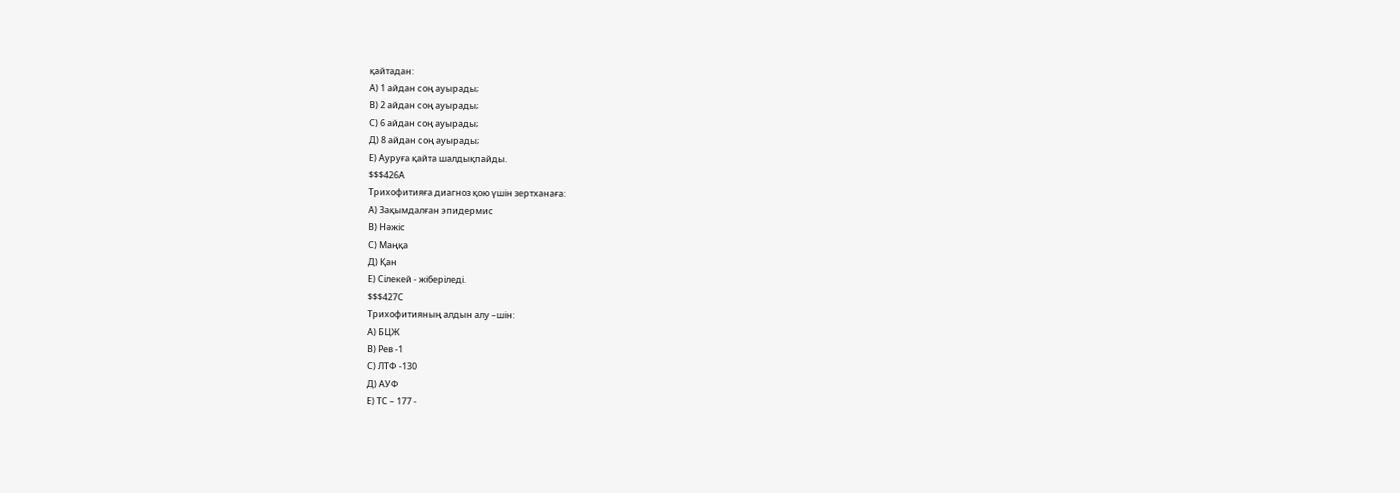қайтадан:
А) 1 айдан соң ауырады;
В) 2 айдан соң ауырады;
С) 6 айдан соң ауырады;
Д) 8 айдан соң ауырады;
Е) Ауруға қайта шалдықпайды.
$$$426А
Трихофитияға диагноз қою үшін зертханаға:
А) Зақымдалған эпидермис
В) Нәжіс
С) Маңқа
Д) Қан
Е) Сілекей - жіберіледі.
$$$427С
Трихофитияның алдын алу –шін:
А) БЦЖ
В) Рев -1
С) ЛТФ -130
Д) АУФ
Е) ТС – 177 -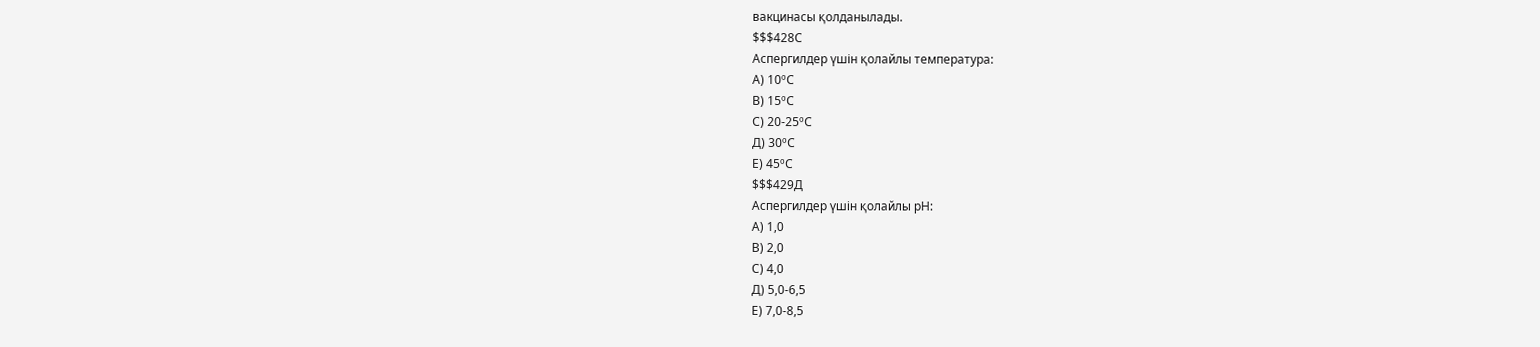вакцинасы қолданылады.
$$$428С
Аспергилдер үшін қолайлы температура:
А) 10ºС
В) 15ºС
С) 20-25ºС
Д) 30ºС
Е) 45ºС
$$$429Д
Аспергилдер үшін қолайлы рН:
А) 1,0
В) 2,0
С) 4,0
Д) 5,0-6,5
Е) 7,0-8,5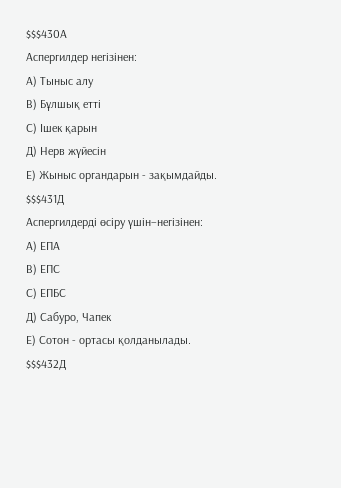$$$430А
Аспергилдер негізінен:
А) Тыныс алу
В) Бұлшық етті
С) Ішек қарын
Д) Нерв жүйесін
Е) Жыныс органдарын - зақымдайды.
$$$431Д
Аспергилдерді өсіру үшін–негізінен:
А) ЕПА
В) ЕПС
С) ЕПБС
Д) Сабуро, Чапек
Е) Сотон - ортасы қолданылады.
$$$432Д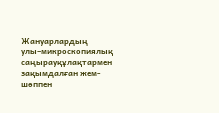Жануарлардың улы–микроскопиялық саңырауқұлақтармен зақымдалған жем- шөппен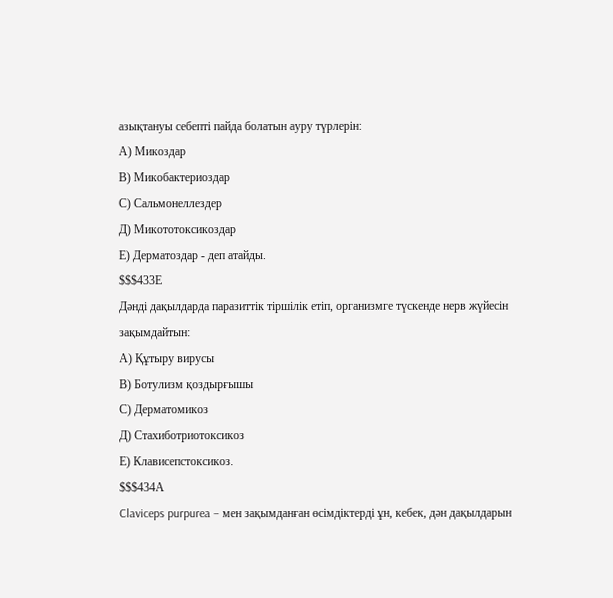азықтануы себепті пайда болатын ауру түрлерін:
А) Микоздар
В) Микобактериоздар
С) Сальмонеллездер
Д) Микототоксикоздар
Е) Дерматоздар - деп атайды.
$$$433Е
Дәнді дақылдарда паразиттік тіршілік етіп, организмге түскенде нерв жүйесін зақымдайтын:
А) Құтыру вирусы
В) Ботулизм қоздырғышы
С) Дерматомикоз
Д) Стахиботриотоксикоз
Е) Клависепстоксикоз.
$$$434А
Claviceps purpurea – мен зақымданған өсімдіктерді ұн, кебек, дән дақылдарын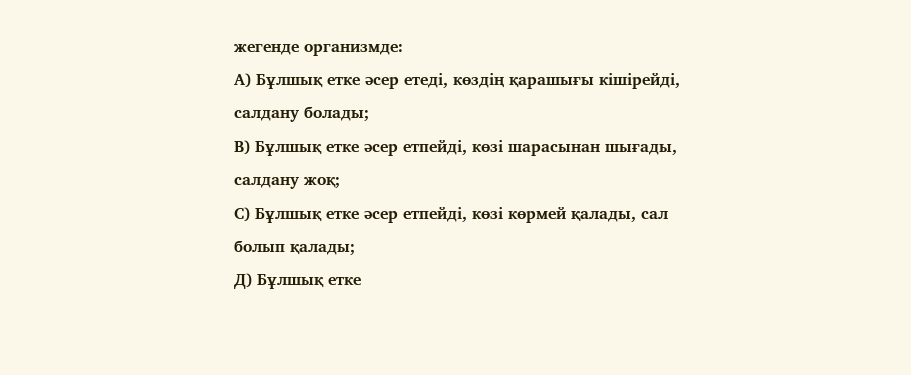жегенде организмде:
А) Бұлшық етке әсер етеді, көздің қарашығы кішірейді, салдану болады;
В) Бұлшық етке әсер етпейді, көзі шарасынан шығады, салдану жоқ;
С) Бұлшық етке әсер етпейді, көзі көрмей қалады, сал болып қалады;
Д) Бұлшық етке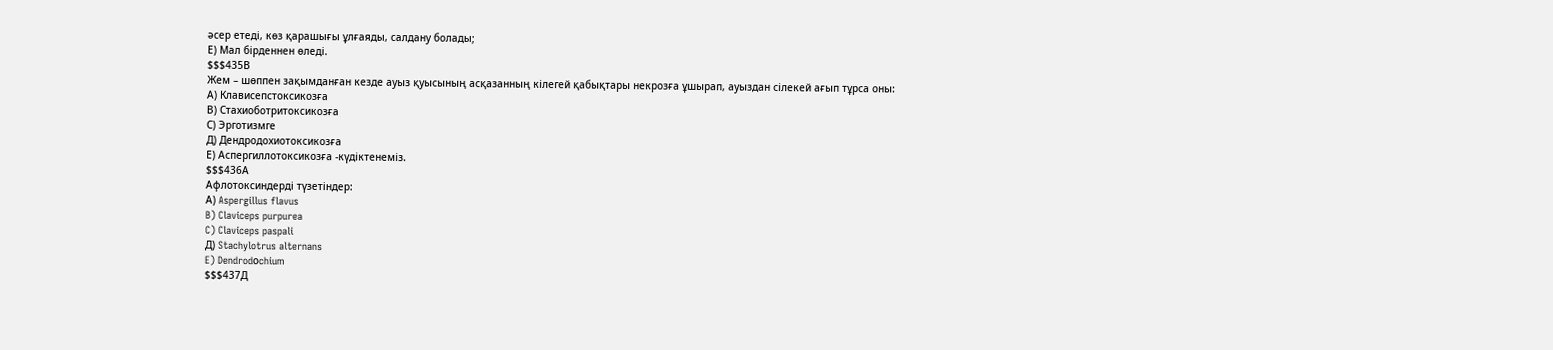әсер етеді, көз қарашығы ұлғаяды, салдану болады;
Е) Мал бірденнен өледі.
$$$435В
Жем – шөппен зақымданған кезде ауыз қуысының асқазанның кілегей қабықтары некрозға ұшырап, ауыздан сілекей ағып тұрса оны:
А) Клависепстоксикозға
В) Стахиоботритоксикозға
С) Эрготизмге
Д) Дендродохиотоксикозға
Е) Аспергиллотоксикозға -күдіктенеміз.
$$$436А
Афлотоксиндерді түзетіндер:
А) Aspergillus flavus
B) Claviceps purpurea
C) Claviceps paspali
Д) Stachylotrus alternans
E) Dendrodоchium
$$$437Д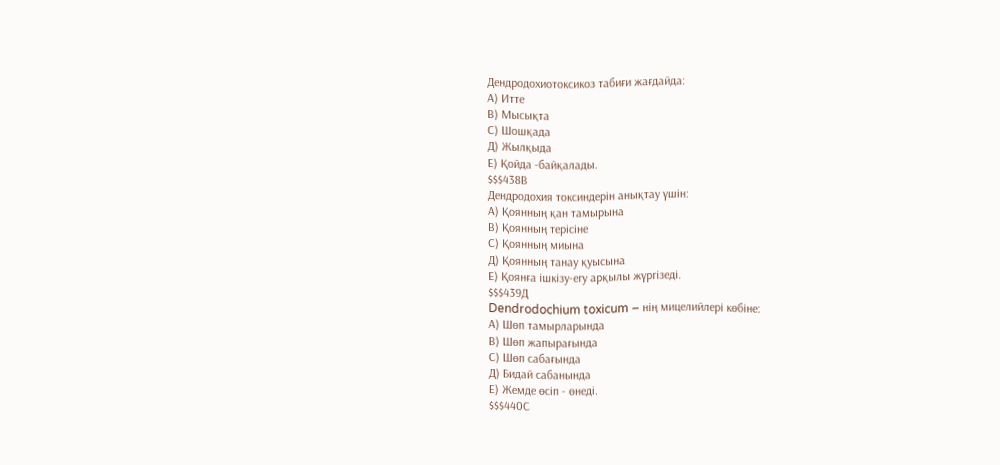Дендродохиотоксикоз табиғи жағдайда:
А) Итте
В) Мысықта
С) Шошқада
Д) Жылқыда
Е) Қойда -байқалады.
$$$438В
Дендродохия токсиндерін анықтау үшін:
А) Қоянның қан тамырына
В) Қоянның терісіне
С) Қоянның миына
Д) Қоянның танау қуысына
Е) Қоянға ішкізу-егу арқылы жүргізеді.
$$$439Д
Dendrodochium toxicum – нің мицелийлері көбіне:
А) Шөп тамырларында
В) Шөп жапырағында
С) Шөп сабағында
Д) Бидай сабанында
Е) Жемде өсіп - өнеді.
$$$440С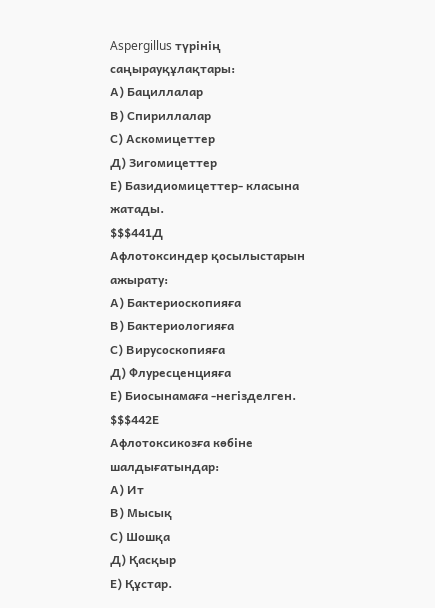Aspergillus түрінің саңырауқұлақтары:
А) Бациллалар
В) Спириллалар
С) Аскомицеттер
Д) Зигомицеттер
Е) Базидиомицеттер- класына жатады.
$$$441Д
Афлотоксиндер қосылыстарын ажырату:
А) Бактериоскопияға
В) Бактериологияға
С) Вирусоскопияға
Д) Флуресценцияға
Е) Биосынамаға -негізделген.
$$$442Е
Афлотоксикозға көбіне шалдығатындар:
А) Ит
В) Мысық
С) Шошқа
Д) Қасқыр
Е) Құстар.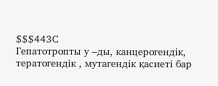$$$443С
Гепатотропты у –ды, канцерогендік, тератогендік , мутагендік қасиеті бар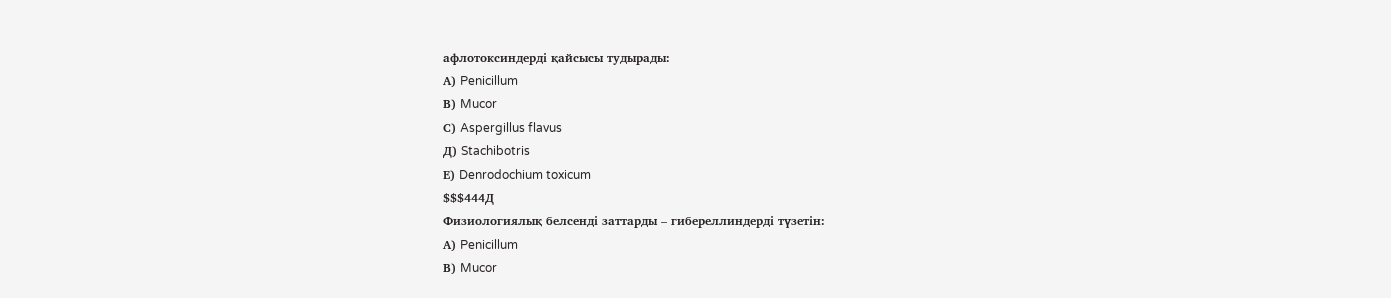афлотоксиндерді қайсысы тудырады:
А) Penicillum
В) Mucor
С) Aspergillus flavus
Д) Stachibotris
Е) Denrodochium toxicum
$$$444Д
Физиологиялық белсенді заттарды – гибереллиндерді түзетін:
А) Penicillum
В) Mucor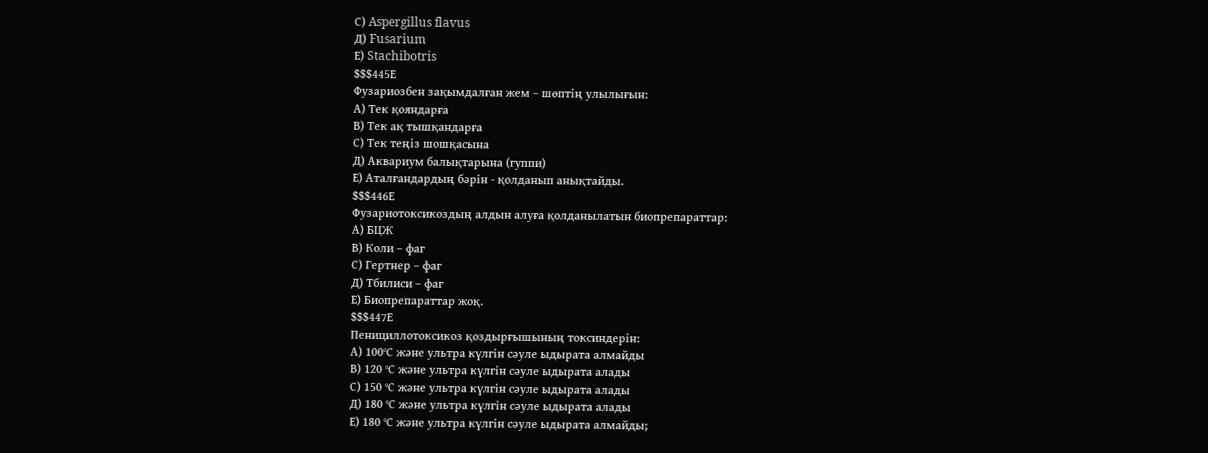С) Aspergillus flavus
Д) Fusarium
Е) Stachibotris
$$$445Е
Фузариозбен зақымдалған жем – шөптің улылығын:
А) Тек қояндарға
В) Тек ақ тышқандарға
С) Тек теңіз шошқасына
Д) Аквариум балықтарына (гуппи)
Е) Аталғандардың бәрін - қолданып анықтайды.
$$$446Е
Фузариотоксикоздың алдын алуға қолданылатын биопрепараттар:
А) БЦЖ
В) Коли – фаг
С) Гертнер – фаг
Д) Тбилиси – фаг
Е) Биопрепараттар жоқ.
$$$447Е
Пенициллотоксикоз қоздырғышының токсиндерін:
А) 100ºС және ультра күлгін сәуле ыдырата алмайды
В) 120 ºС және ультра күлгін сәуле ыдырата алады
С) 150 ºС және ультра күлгін сәуле ыдырата алады
Д) 180 ºС және ультра күлгін сәуле ыдырата алады
Е) 180 ºС және ультра күлгін сәуле ыдырата алмайды;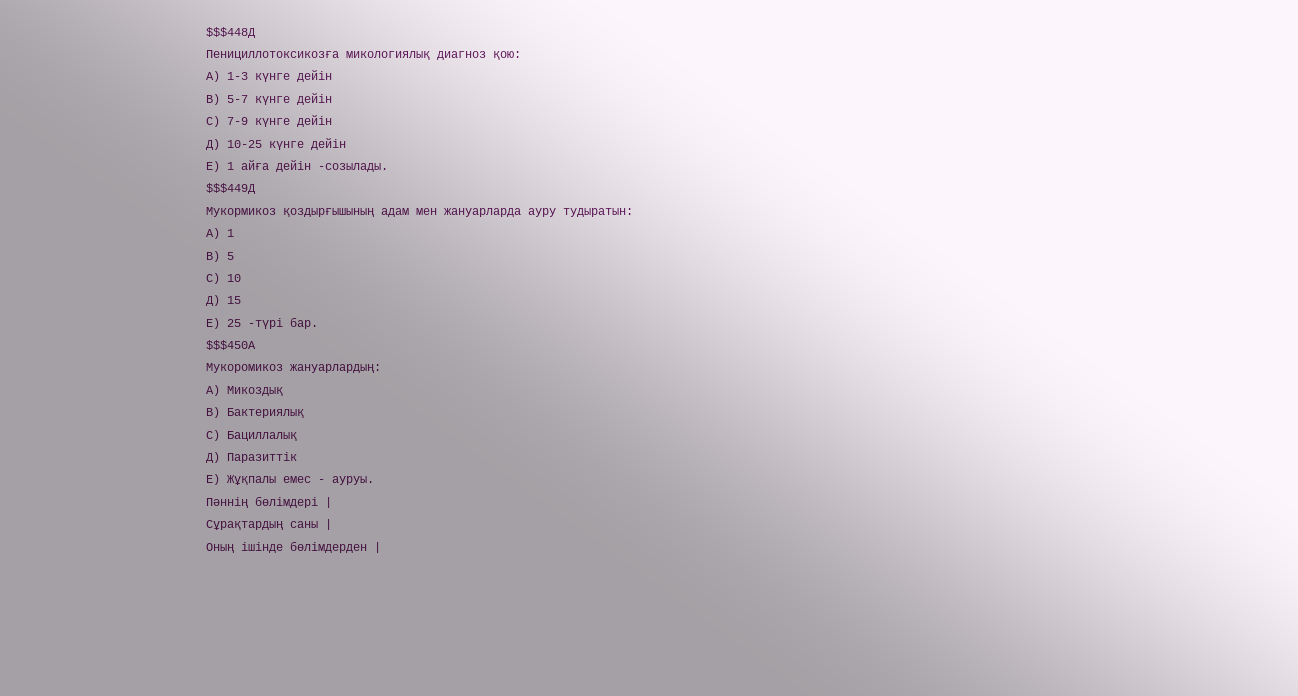$$$448Д
Пенициллотоксикозға микологиялық диагноз қою:
А) 1-3 күнге дейін
В) 5-7 күнге дейін
С) 7-9 күнге дейін
Д) 10-25 күнге дейін
Е) 1 айға дейін -созылады.
$$$449Д
Мукормикоз қоздырғышының адам мен жануарларда ауру тудыратын:
А) 1
В) 5
С) 10
Д) 15
Е) 25 -түрі бар.
$$$450А
Мукоромикоз жануарлардың:
А) Микоздық
В) Бактериялық
С) Бациллалық
Д) Паразиттік
Е) Жұқпалы емес - ауруы.
Пәннің бөлімдері |
Сұрақтардың саны |
Оның ішінде бөлімдерден |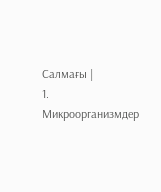Салмағы |
1. Микроорганизмдер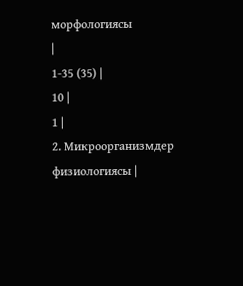морфологиясы
|
1-35 (35) |
10 |
1 |
2. Микроорганизмдер физиологиясы |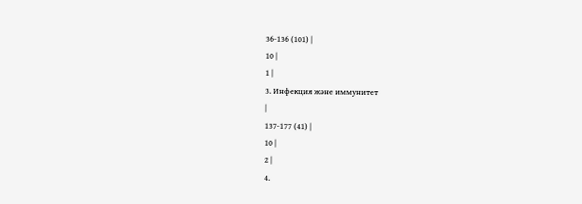36-136 (101) |
10 |
1 |
3. Инфекция және иммунитет
|
137-177 (41) |
10 |
2 |
4.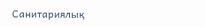Санитариялық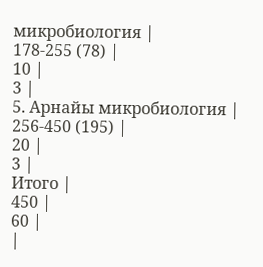микробиология |
178-255 (78) |
10 |
3 |
5. Арнайы микробиология |
256-450 (195) |
20 |
3 |
Итого |
450 |
60 |
|